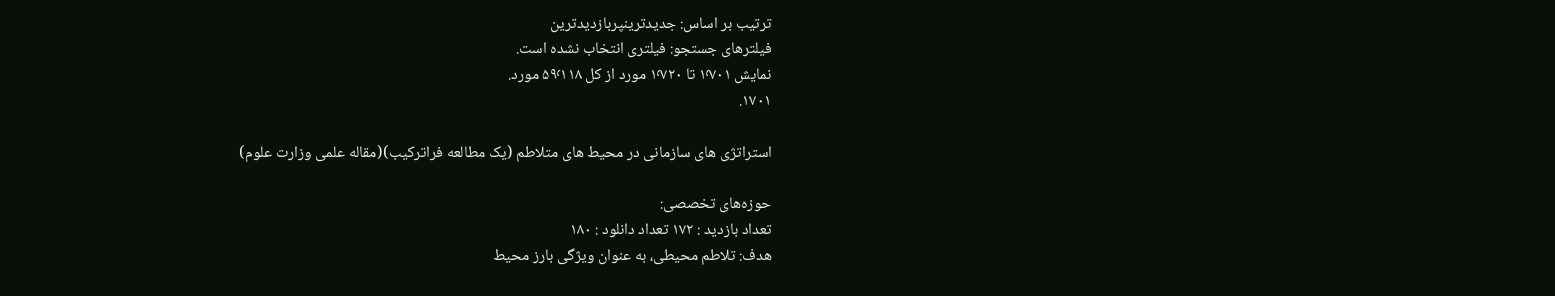ترتیب بر اساس: جدیدترینپربازدیدترین
فیلترهای جستجو: فیلتری انتخاب نشده است.
نمایش ۱٬۷۰۱ تا ۱٬۷۲۰ مورد از کل ۵۹٬۱۱۸ مورد.
۱۷۰۱.

استراتژی های سازمانی در محیط های متلاطم (یک مطالعه فراترکیب)(مقاله علمی وزارت علوم)

حوزه‌های تخصصی:
تعداد بازدید : ۱۷۲ تعداد دانلود : ۱۸۰
هدف: تلاطم محیطی، به عنوان ویژگی بارز محیط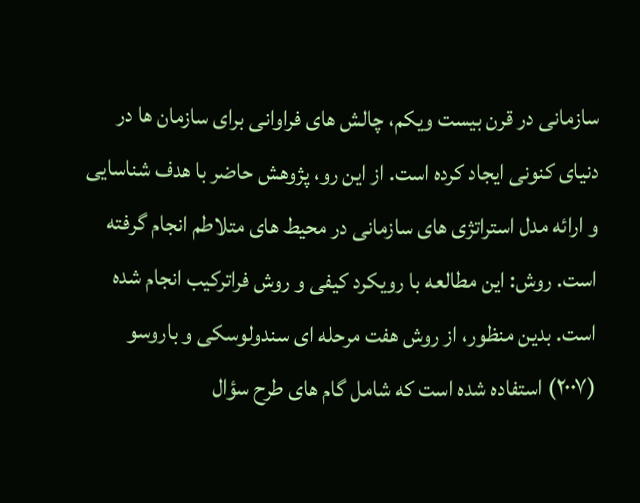سازمانی در قرن بیست ویکم، چالش های فراوانی برای سازمان ها در دنیای کنونی ایجاد کرده است. از این رو، پژوهش حاضر با هدف شناسایی و ارائه مدل استراتژی های سازمانی در محیط های متلاطم انجام گرفته است. روش: این مطالعه با رویکرد کیفی و روش فراترکیب انجام شده است. بدین منظور، از روش هفت مرحله ای سندولوسکی و باروسو (۲۰۰۷) استفاده شده است که شامل گام های طرح سؤال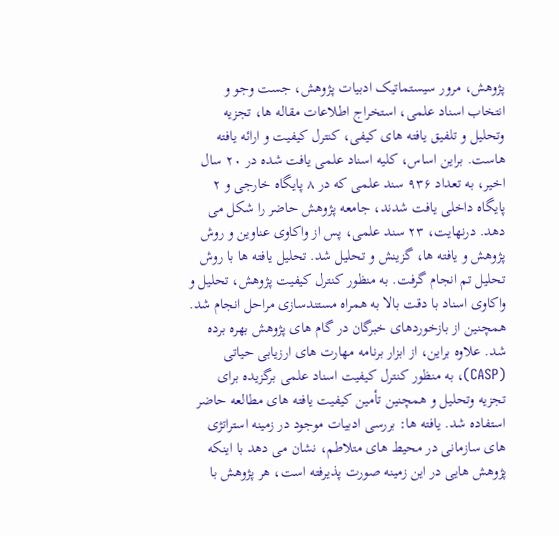پژوهش، مرور سیستماتیک ادبیات پژوهش، جست وجو و انتخاب اسناد علمی، استخراج اطلاعات مقاله ها، تجزیه وتحلیل و تلفیق یافته های کیفی، کنترل کیفیت و ارائه یافته هاست. براین اساس، کلیه اسناد علمی یافت شده در ۲۰ سال اخیر، به تعداد ۹۳۶ سند علمی که در ۸ پایگاه خارجی و ۲ پایگاه داخلی یافت شدند، جامعه پژوهش حاضر را شکل می دهد. درنهایت، ۲۳ سند علمی، پس از واکاوی عناوین و روش پژوهش و یافته ها، گزینش و تحلیل شد. تحلیل یافته ها با روش تحلیل تم انجام گرفت. به منظور کنترل کیفیت پژوهش، تحلیل و واکاوی اسناد با دقت بالا به همراه مستندسازی مراحل انجام شد. همچنین از بازخوردهای خبرگان در گام های پژوهش بهره برده شد. علاوه براین، از ابزار برنامه مهارت های ارزیابی حیاتی (CASP)، به منظور کنترل کیفیت اسناد علمی برگزیده برای تجزیه وتحلیل و همچنین تأمین کیفیت یافته های مطالعه حاضر استفاده شد. یافته ها: بررسی ادبیات موجود در زمینه استراتژی های سازمانی در محیط های متلاطم، نشان می دهد با اینکه پژوهش هایی در این زمینه صورت پذیرفته است، هر پژوهش با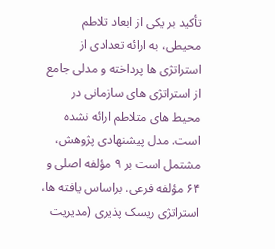تأکید بر یکی از ابعاد تلاطم محیطی، به ارائه تعدادی از استراتژی ها پرداخته و مدلی جامع از استراتژی های سازمانی در محیط های متلاطم ارائه نشده است. مدل پیشنهادی پژوهش، مشتمل است بر ۹ مؤلفه اصلی و ۶۴ مؤلفه فرعی. براساس یافته ها، استراتژی ریسک پذیری (مدیریت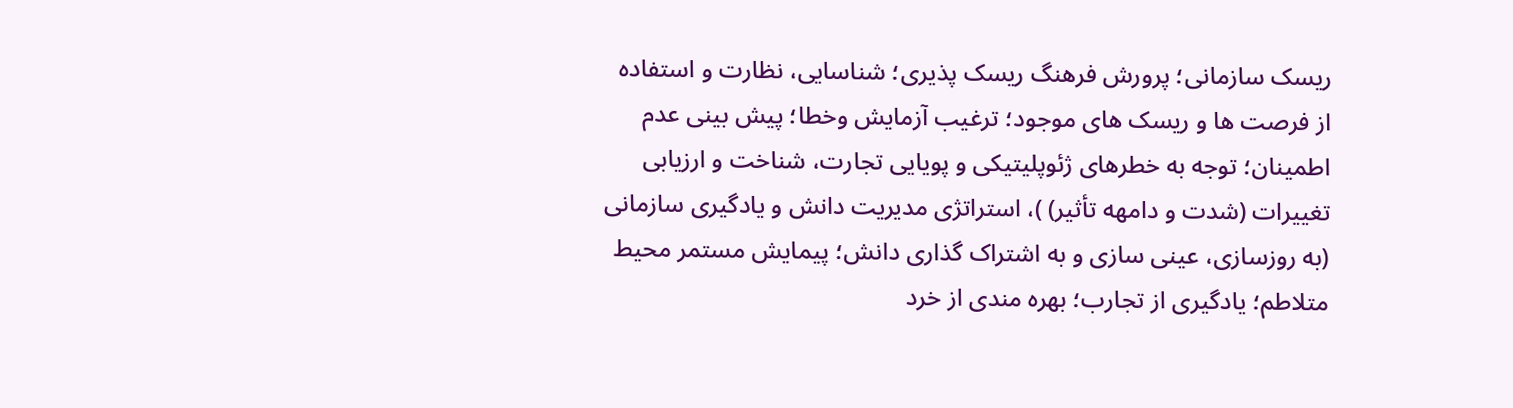ریسک سازمانی؛ پرورش فرهنگ ریسک پذیری؛ شناسایی، نظارت و استفاده از فرصت ها و ریسک های موجود؛ ترغیب آزمایش وخطا؛ پیش بینی عدم اطمینان؛ توجه به خطرهای ژئوپلیتیکی و پویایی تجارت، شناخت و ارزیابی تغییرات (شدت و دامهه تأثیر) )، استراتژی مدیریت دانش و یادگیری سازمانی (به روزسازی، عینی سازی و به اشتراک گذاری دانش؛ پیمایش مستمر محیط متلاطم؛ یادگیری از تجارب؛ بهره مندی از خرد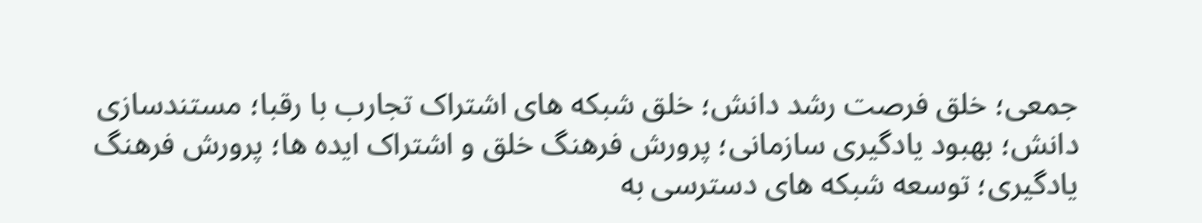جمعی؛ خلق فرصت رشد دانش؛ خلق شبکه های اشتراک تجارب با رقبا؛ مستندسازی دانش؛ بهبود یادگیری سازمانی؛ پرورش فرهنگ خلق و اشتراک ایده ها؛ پرورش فرهنگ یادگیری؛ توسعه شبکه های دسترسی به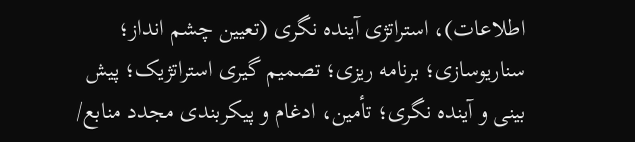اطلاعات)، استراتژی آینده نگری (تعیین چشم انداز؛ سناریوسازی؛ برنامه ریزی؛ تصمیم گیری استراتژیک؛ پیش بینی و آینده نگری؛ تأمین، ادغام و پیکربندی مجدد منابع/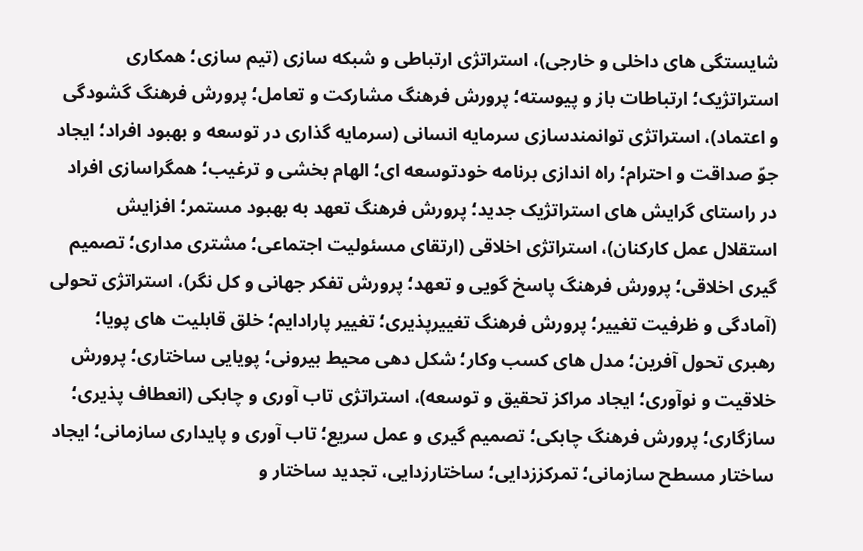شایستگی های داخلی و خارجی)، استراتژی ارتباطی و شبکه سازی (تیم سازی؛ همکاری استراتژیک؛ ارتباطات باز و پیوسته؛ پرورش فرهنگ مشارکت و تعامل؛ پرورش فرهنگ گشودگی و اعتماد)، استراتژی توانمندسازی سرمایه انسانی (سرمایه گذاری در توسعه و بهبود افراد؛ ایجاد جوّ صداقت و احترام؛ راه اندازی برنامه خودتوسعه ای؛ الهام بخشی و ترغیب؛ همگراسازی افراد در راستای گرایش های استراتژیک جدید؛ پرورش فرهنگ تعهد به بهبود مستمر؛ افزایش استقلال عمل کارکنان)، استراتژی اخلاقی (ارتقای مسئولیت اجتماعی؛ مشتری مداری؛ تصمیم گیری اخلاقی؛ پرورش فرهنگ پاسخ گویی و تعهد؛ پرورش تفکر جهانی و کل نگر)، استراتژی تحولی (آمادگی و ظرفیت تغییر؛ پرورش فرهنگ تغییرپذیری؛ تغییر پارادایم؛ خلق قابلیت های پویا؛ رهبری تحول آفرین؛ مدل های کسب وکار؛ شکل دهی محیط بیرونی؛ پویایی ساختاری؛ پرورش خلاقیت و نوآوری؛ ایجاد مراکز تحقیق و توسعه)، استراتژی تاب آوری و چابکی (انعطاف پذیری؛ سازگاری؛ پرورش فرهنگ چابکی؛ تصمیم گیری و عمل سریع؛ تاب آوری و پایداری سازمانی؛ ایجاد ساختار مسطح سازمانی؛ تمرکززدایی؛ ساختارزدایی، تجدید ساختار و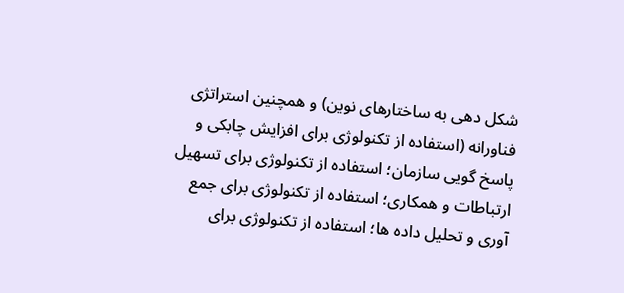شکل دهی به ساختارهای نوین) و همچنین استراتژی فناورانه (استفاده از تکنولوژی برای افزایش چابکی و پاسخ گویی سازمان؛ استفاده از تکنولوژی برای تسهیل ارتباطات و همکاری؛ استفاده از تکنولوژی برای جمع آوری و تحلیل داده ها؛ استفاده از تکنولوژی برای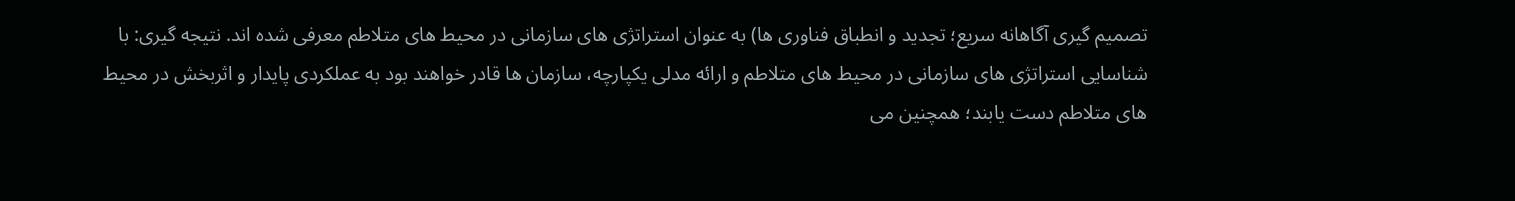تصمیم گیری آگاهانه سریع؛ تجدید و انطباق فناوری ها) به عنوان استراتژی های سازمانی در محیط های متلاطم معرفی شده اند. نتیجه گیری: با شناسایی استراتژی های سازمانی در محیط های متلاطم و ارائه مدلی یکپارچه، سازمان ها قادر خواهند بود به عملکردی پایدار و اثربخش در محیط های متلاطم دست یابند؛ همچنین می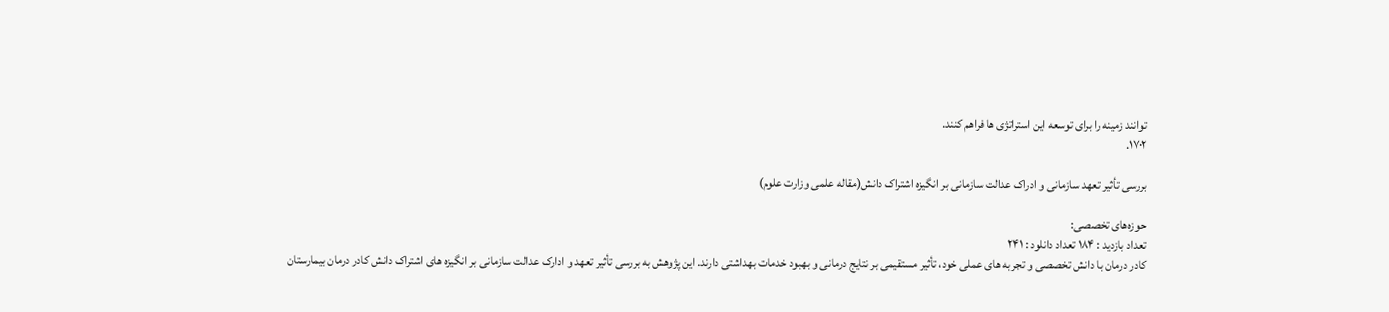توانند زمینه را برای توسعه این استراتژی ها فراهم کنند.
۱۷۰۲.

بررسی تأثیر تعهد سازمانی و ادراک عدالت سازمانی بر انگیزه اشتراک دانش(مقاله علمی وزارت علوم)

حوزه‌های تخصصی:
تعداد بازدید : ۱۸۴ تعداد دانلود : ۲۴۱
کادر درمان با دانش تخصصی و تجربه های عملی خود، تأثیر مستقیمی بر نتایج درمانی و بهبود خدمات بهداشتی دارند. این پژوهش به بررسی تأثیر تعهد و ادارک عدالت سازمانی بر انگیزه های اشتراک دانش کادر درمان بیمارستان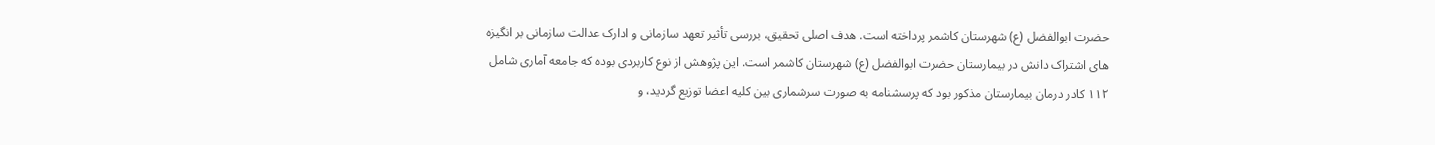حضرت ابوالفضل (ع) شهرستان کاشمر پرداخته است. هدف اصلی تحقیق، بررسی تأثیر تعهد سازمانی و ادارک عدالت سازمانی بر انگیزه های اشتراک دانش در بیمارستان حضرت ابوالفضل (ع) شهرستان کاشمر است. این پژوهش از نوع کاربردی بوده که جامعه آماری شامل ۱۱۲ کادر درمان بیمارستان مذکور بود که پرسشنامه به صورت سرشماری بین کلیه اعضا توزیع گردید، و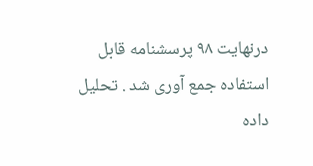درنهایت ۹۸ پرسشنامه قابل استفاده جمع آوری شد . تحلیل داده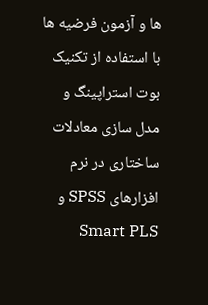ها و آزمون فرضیه ها با استفاده از تکنیک بوت استراپینگ و مدل سازی معادلات ساختاری در نرم افزارهای SPSS و Smart PLS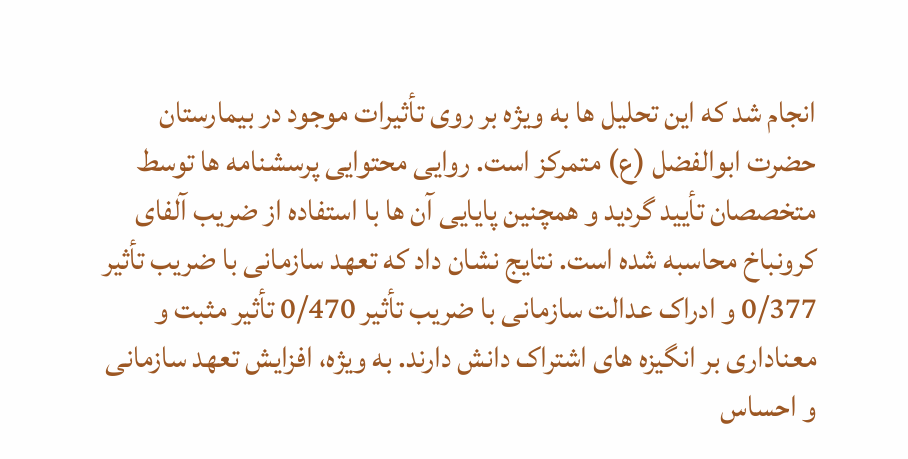انجام شد که این تحلیل ها به ویژه بر روی تأثیرات موجود در بیمارستان حضرت ابوالفضل (ع) متمرکز است. روایی محتوایی پرسشنامه ها توسط متخصصان تأیید گردید و همچنین پایایی آن ها با استفاده از ضریب آلفای کرونباخ محاسبه شده است. نتایج نشان داد که تعهد سازمانی با ضریب تأثیر 0/377 و ادراک عدالت سازمانی با ضریب تأثیر 0/470 تأثیر مثبت و معناداری بر انگیزه های اشتراک دانش دارند. به ویژه، افزایش تعهد سازمانی و احساس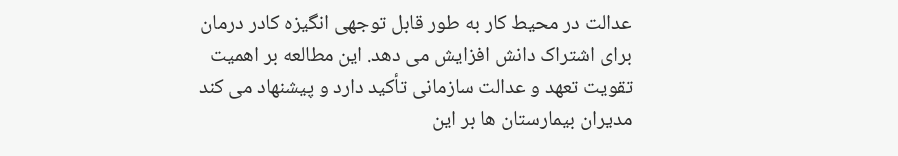عدالت در محیط کار به طور قابل توجهی انگیزه کادر درمان برای اشتراک دانش افزایش می دهد. این مطالعه بر اهمیت تقویت تعهد و عدالت سازمانی تأکید دارد و پیشنهاد می کند مدیران بیمارستان ها بر این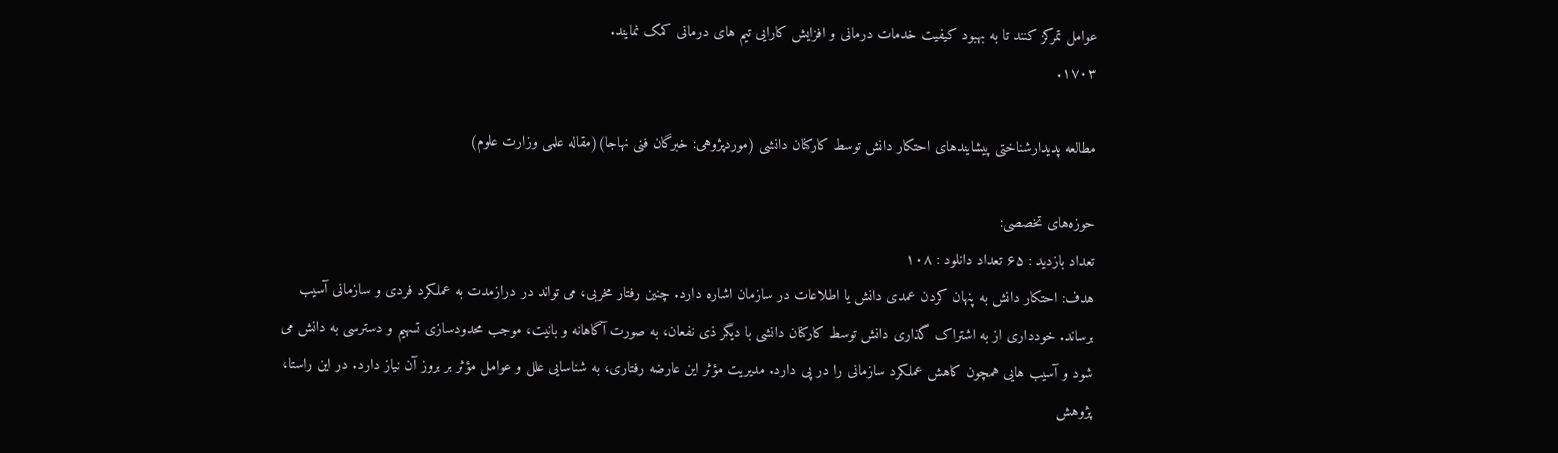عوامل تمرکز کنند تا به بهبود کیفیت خدمات درمانی و افزایش کارایی تیم های درمانی کمک نمایند.
۱۷۰۳.

مطالعه پدیدارشناختی پیشایندهای احتکار دانش توسط کارکنان دانشی (موردپژوهی: خبرگان فنی نهاجا)(مقاله علمی وزارت علوم)

حوزه‌های تخصصی:
تعداد بازدید : ۶۵ تعداد دانلود : ۱۰۸
هدف: احتکار دانش به پنهان کردن عمدی دانش یا اطلاعات در سازمان اشاره دارد. چنین رفتار مخربی، می تواند در درازمدت به عملکرد فردی و سازمانی آسیب برساند. خودداری از به اشتراک گذاری دانش توسط کارکنان دانشی با دیگر ذی نفعان، به صورت آگاهانه و بانیت، موجب محدودسازی تسهیم و دسترسی به دانش می شود و آسیب هایی همچون کاهش عملکرد سازمانی را در پی دارد. مدیریت مؤثر این عارضه رفتاری، به شناسایی علل و عوامل مؤثر بر بروز آن نیاز دارد. در این راستا، پژوهش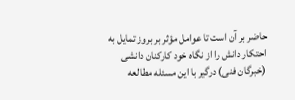حاضر بر آن است تا عوامل مؤثر بر بروز تمایل به احتکار دانش را از نگاه خود کارکنان دانشی (خبرگان فنی) درگیر با این مسئله مطالعه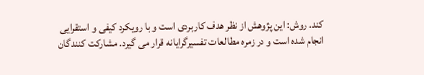کند. روش: این پژوهش از نظر هدف کاربردی است و با رویکرد کیفی و استقرایی انجام شده است و در زمره مطالعات تفسیرگرایانه قرار می گیرد. مشارکت کنندگان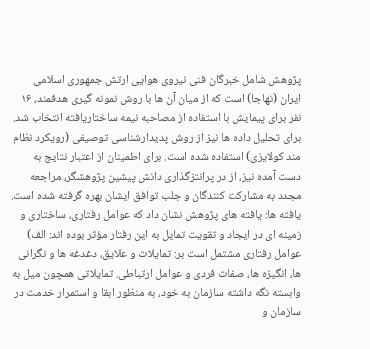پژوهش شامل خبرگان فنی نیروی هوایی ارتش جمهوری اسلامی ایران (نهاجا) است که از میان آن ها با روش نمونه گیری هدفمند، ۱۶ نفر برای پیمایش با استفاده از مصاحبه نیمه ساختاریافته انتخاب شد. برای تحلیل داده ها نیز از روش پدیدارشناسی توصیفی (رویکرد نظام مند کولایزی) استفاده شده است. برای اطمینان از اعتبار نتایج به دست آمده نیز، از در پرانتزگذاری دانش پیشین پژوهشگر، مراجعه مجدد به مشارکت کنندگان و جلب توافق ایشان بهره گرفته شده است. یافته ها: یافته های پژوهش نشان داد که عوامل رفتاری، ساختاری و زمینه ای در ایجاد و تقویت تمایل به این رفتار مؤثر بوده اند: الف) عوامل رفتاری مشتمل است بر: تمایلات و علایق، دغدغه ها و نگرانی ها، انگیزه ها، صفات فردی و عوامل ارتباطی. تمایلاتی همچون میل به وابسته نگه داشته سازمان به خود، به منظور ابقا و استمرار خدمت در سازمان و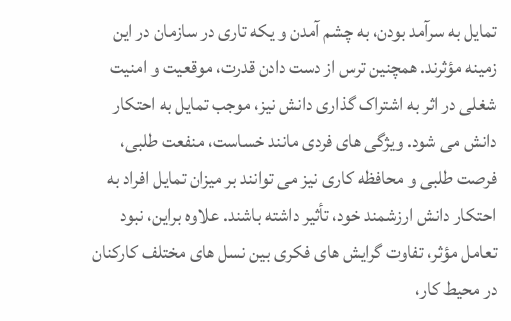تمایل به سرآمد بودن، به چشم آمدن و یکه تاری در سازمان در این زمینه مؤثرند. همچنین ترس از دست دادن قدرت، موقعیت و امنیت شغلی در اثر به اشتراک گذاری دانش نیز، موجب تمایل به احتکار دانش می شود. ویژگی های فردی مانند خساست، منفعت طلبی، فرصت طلبی و محافظه کاری نیز می توانند بر میزان تمایل افراد به احتکار دانش ارزشمند خود، تأثیر داشته باشند. علاوه براین، نبود تعامل مؤثر، تفاوت گرایش های فکری بین نسل های مختلف کارکنان در محیط کار،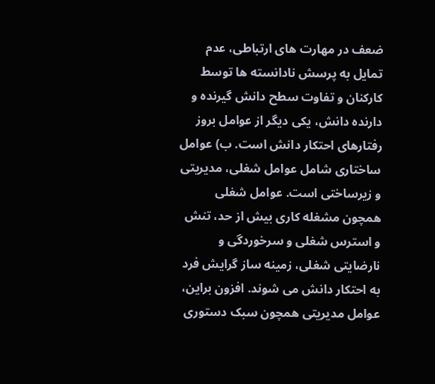ضعف در مهارت های ارتباطی، عدم تمایل به پرسش نادانسته ها توسط کارکنان و تفاوت سطح دانش گیرنده و دارنده دانش، یکی دیگر از عوامل بروز رفتارهای احتکار دانش است. ب) عوامل ساختاری شامل عوامل شغلی، مدیریتی و زیرساختی است. عوامل شغلی همچون مشغله کاری بیش از حد، تنش و استرس شغلی و سرخوردگی و نارضایتی شغلی، زمینه ساز گرایش فرد به احتکار دانش می شوند. افزون براین، عوامل مدیریتی همچون سبک دستوری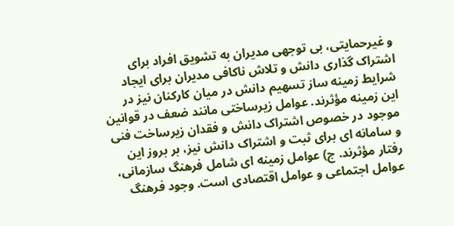و غیرحمایتی، بی توجهی مدیران به تشویق افراد برای اشتراک گذاری دانش و تلاش ناکافی مدیران برای ایجاد شرایط زمینه ساز تسهیم دانش در میان کارکنان نیز در این زمینه مؤثرند. عوامل زیرساختی مانند ضعف در قوانین موجود در خصوص اشتراک دانش و فقدان زیرساخت فنی و سامانه ای برای ثبت و اشتراک دانش نیز، بر بروز این رفتار مؤثرند. ج) عوامل زمینه ای شامل فرهنگ سازمانی، عوامل اجتماعی و عوامل اقتصادی است. وجود فرهنگ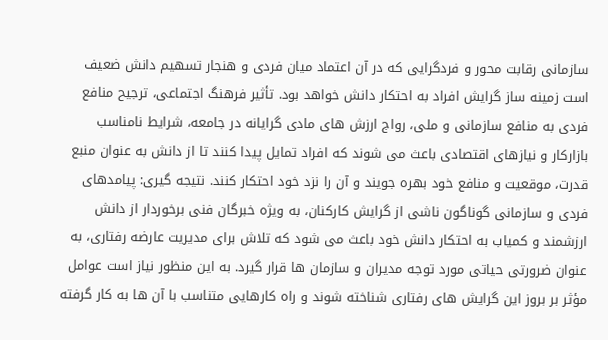سازمانی رقابت محور و فردگرایی که در آن اعتماد میان فردی و هنجار تسهیم دانش ضعیف است زمینه ساز گرایش افراد به احتکار دانش خواهد بود. تأثیر فرهنگ اجتماعی، ترجیح منافع فردی به منافع سازمانی و ملی، رواج ارزش های مادی گرایانه در جامعه، شرایط نامناسب بازارکار و نیازهای اقتصادی باعث می شوند که افراد تمایل پیدا کنند تا از دانش به عنوان منبع قدرت، موقعیت و منافع خود بهره جویند و آن را نزد خود احتکار کنند. نتیجه گیری: پیامدهای فردی و سازمانی گوناگون ناشی از گرایش کارکنان، به ویژه خبرگان فنی برخوردار از دانش ارزشمند و کمیاب به احتکار دانش خود باعث می شود که تلاش برای مدیریت عارضه رفتاری، به عنوان ضرورتی حیاتی مورد توجه مدیران و سازمان ها قرار گیرد. به این منظور نیاز است عوامل مؤثر بر بروز این گرایش های رفتاری شناخته شوند و راه کارهایی متناسب با آن ها به کار گرفته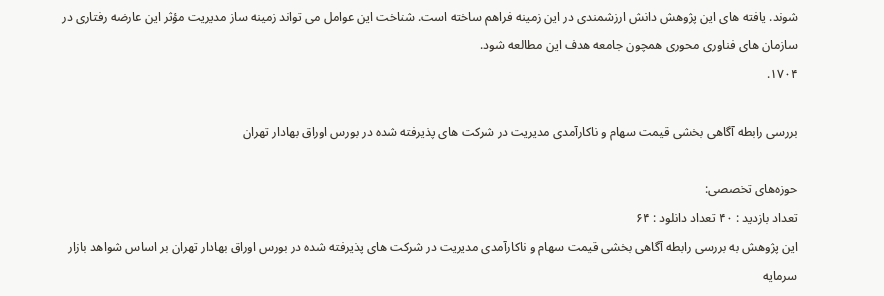شوند. یافته های این پژوهش دانش ارزشمندی در این زمینه فراهم ساخته است. شناخت این عوامل می تواند زمینه ساز مدیریت مؤثر این عارضه رفتاری در سازمان های فناوری محوری همچون جامعه هدف این مطالعه شود.
۱۷۰۴.

بررسی رابطه آگاهی بخشی قیمت سهام و ناکارآمدی مدیریت در شرکت های پذیرفته شده در بورس اوراق بهادار تهران

حوزه‌های تخصصی:
تعداد بازدید : ۴۰ تعداد دانلود : ۶۴
این پژوهش به بررسی رابطه آگاهی بخشی قیمت سهام و ناکارآمدی مدیریت در شرکت های پذیرفته شده در بورس اوراق بهادار تهران بر اساس شواهد بازار سرمایه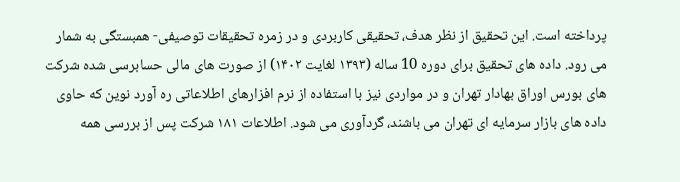پرداخته است. این تحقیق از نظر هدف، تحقیقی کاربردی و در زمره تحقیقات توصیفی- همبستگی به شمار می رود. داده های تحقیق برای دوره 10 ساله (۱۳۹۳ لغایت ۱۴۰۲) از صورت های مالی حسابرسی شده شرکت های بورس اوراق بهادار تهران و در مواردی نیز با استفاده از نرم افزارهای اطلاعاتی ره آورد نوین که حاوی داده های بازار سرمایه ای تهران می باشند، گردآوری می شود. اطلاعات ۱۸۱ شرکت پس از بررسی همه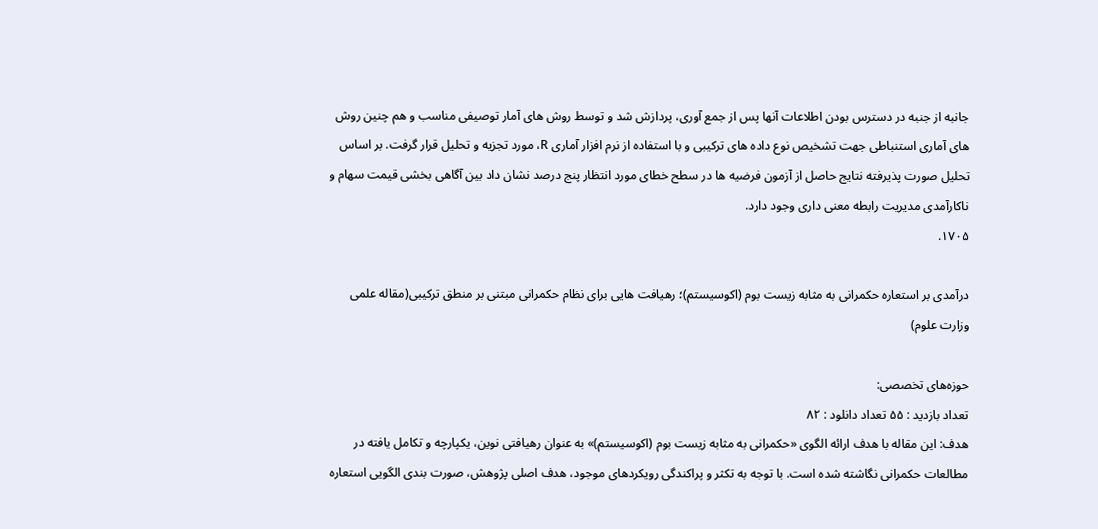جانبه از جنبه در دسترس بودن اطلاعات آنها پس از جمع آوری، پردازش شد و توسط روش های آمار توصیفی مناسب و هم چنین روش های آماری استنباطی جهت تشخیص نوع داده های ترکیبی و با استفاده از نرم افزار آماری R، مورد تجزیه و تحلیل قرار گرفت. بر اساس تحلیل صورت پذیرفته نتایج حاصل از آزمون فرضیه ها در سطح خطای مورد انتظار پنج درصد نشان داد بین آگاهی بخشی قیمت سهام و ناکارآمدی مدیریت رابطه معنی داری وجود دارد.
۱۷۰۵.

درآمدی بر استعاره حکمرانی به مثابه زیست بوم (اکوسیستم)؛ رهیافت هایی برای نظام حکمرانی مبتنی بر منطق ترکیبی(مقاله علمی وزارت علوم)

حوزه‌های تخصصی:
تعداد بازدید : ۵۵ تعداد دانلود : ۸۲
هدف: این مقاله با هدف ارائه الگوی «حکمرانی به مثابه زیست بوم (اکوسیستم)» به عنوان رهیافتی نوین، یکپارچه و تکامل یافته در مطالعات حکمرانی نگاشته شده است. با توجه به تکثر و پراکندگی رویکردهای موجود، هدف اصلی پژوهش، صورت بندی الگویی استعاره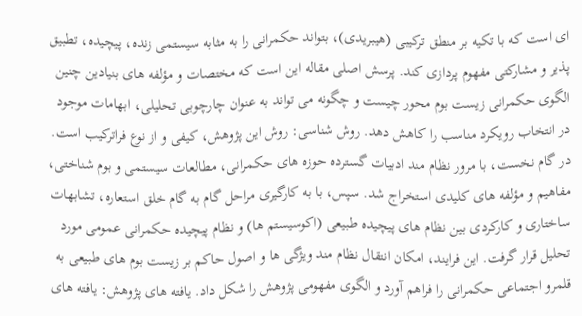ای است که با تکیه بر منطق ترکیبی (هیبریدی)، بتواند حکمرانی را به مثابه سیستمی زنده، پیچیده، تطبیق پذیر و مشارکتی مفهوم پردازی کند. پرسش اصلی مقاله این است که مختصات و مؤلفه های بنیادین چنین الگوی حکمرانی زیست بوم محور چیست و چگونه می تواند به عنوان چارچوبی تحلیلی، ابهامات موجود در انتخاب رویکرد مناسب را کاهش دهد. روش شناسی: روش این پژوهش، کیفی و از نوع فراترکیب است. در گام نخست، با مرور نظام مند ادبیات گسترده حوزه های حکمرانی، مطالعات سیستمی و بوم شناختی، مفاهیم و مؤلفه های کلیدی استخراج شد. سپس، با به کارگیری مراحل گام به گام خلق استعاره، تشابهات ساختاری و کارکردی بین نظام های پیچیده طبیعی (اکوسیستم ها) و نظام پیچیده حکمرانی عمومی مورد تحلیل قرار گرفت. این فرایند، امکان انتقال نظام مند ویژگی ها و اصول حاکم بر زیست بوم های طبیعی به قلمرو اجتماعی حکمرانی را فراهم آورد و الگوی مفهومی پژوهش را شکل داد. یافته های پژوهش: یافته های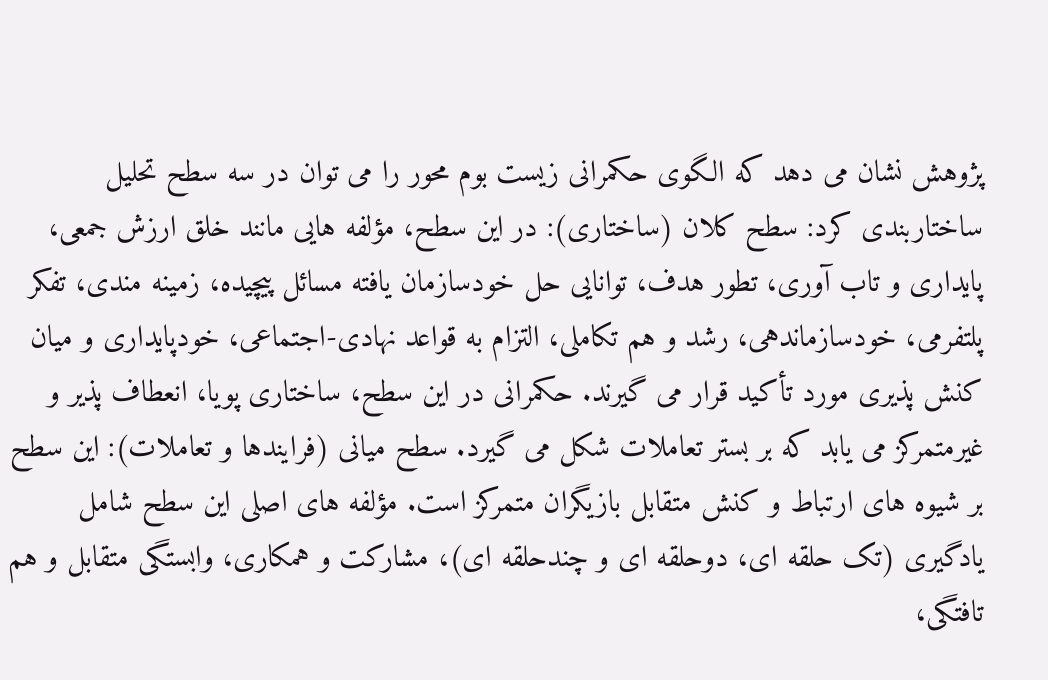پژوهش نشان می دهد که الگوی حکمرانی زیست بوم محور را می توان در سه سطح تحلیل ساختاربندی کرد: سطح کلان (ساختاری): در این سطح، مؤلفه هایی مانند خلق ارزش جمعی، پایداری و تاب آوری، تطور هدف، توانایی حل خودسازمان یافته مسائل پیچیده، زمینه مندی، تفکر پلتفرمی، خودسازماندهی، رشد و هم تکاملی، التزام به قواعد نهادی-اجتماعی، خودپایداری و میان کنش پذیری مورد تأکید قرار می گیرند. حکمرانی در این سطح، ساختاری پویا، انعطاف پذیر و غیرمتمرکز می یابد که بر بستر تعاملات شکل می گیرد. سطح میانی (فرایندها و تعاملات): این سطح بر شیوه های ارتباط و کنش متقابل بازیگران متمرکز است. مؤلفه های اصلی این سطح شامل یادگیری (تک حلقه ای، دوحلقه ای و چندحلقه ای)، مشارکت و همکاری، وابستگی متقابل و هم تافتگی،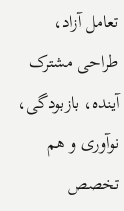تعامل آزاد، طراحی مشترک آینده، بازبودگی، نوآوری و هم تخصص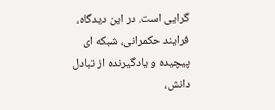گرایی است. در این دیدگاه، فرایند حکمرانی، شبکه ای پیچیده و یادگیرنده از تبادل دانش،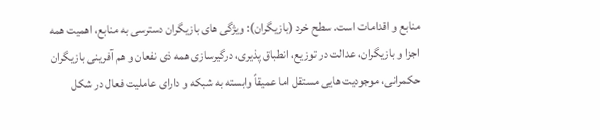منابع و اقدامات است. سطح خرد (بازیگران): ویژگی های بازیگران دسترسی به منابع، اهمیت همه اجزا و بازیگران، عدالت در توزیع، انطباق پذیری، درگیرسازی همه ذی نفعان و هم آفرینی بازیگران حکمرانی، موجودیت هایی مستقل اما عمیقاً وابسته به شبکه و دارای عاملیت فعال در شکل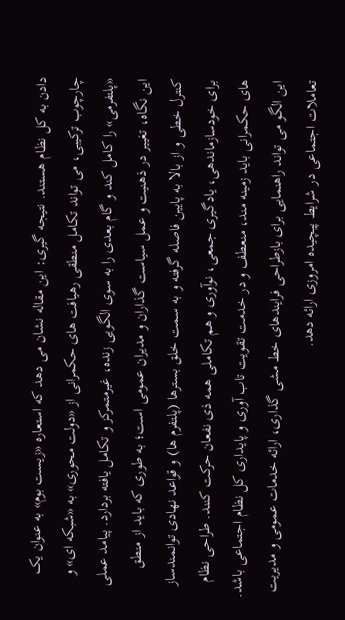دادن به کل نظام هستند. نتیجه گیری: این مقاله نشان می دهد که استعاره «زیست بوم» به عنوان یک چارچوب ترکیبی، می تواند تکامل منطقی رهیافت های حکمرانی از «دولت محوری» به «شبکه ای» و «پلتفرمی» را کامل کند و گام بعدی را به سوی الگویی زنده، غیرمتمرکز و تکامل یافته بردارد. پیامد عملی این نگاه، تغییر در ذهنیت و عمل سیاست گذاران و مدیران عمومی است؛ به طوری که باید از منطق کنترل خطی و از بالا به پایین فاصله گرفته و به سمت خلق بسترها (پلتفرم ها) و قواعد نهادی توانمندساز برای خودسازماندهی، یادگیری جمعی، نوآوری و هم تکاملی همه ذی نفعان حرکت کنند. طراحی نظام های حکمرانی باید زمینه مند، منعطف و در خدمت تقویت تاب آوری و پایداری کل نظام اجتماعی باشد. این الگو می تواند راهنمایی برای بازطراحی فرایندهای خط مشی گذاری، ارائه خدمات عمومی و مدیریت تعاملات اجتماعی در شرایط پیچیده امروزی ارائه دهد.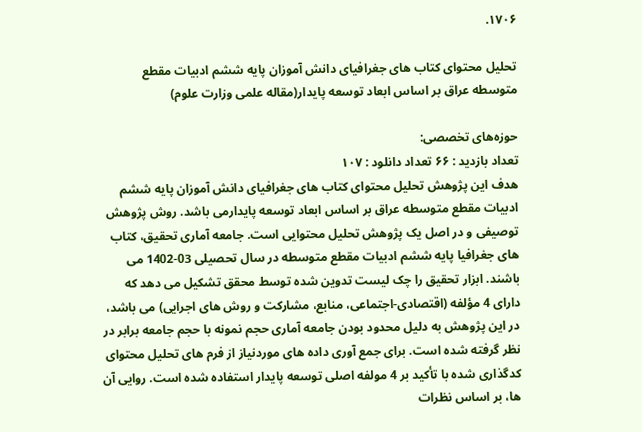۱۷۰۶.

تحلیل محتوای کتاب های جغرافیای دانش آموزان پایه ششم ادبیات مقطع متوسطه عراق بر اساس ابعاد توسعه پایدار(مقاله علمی وزارت علوم)

حوزه‌های تخصصی:
تعداد بازدید : ۶۶ تعداد دانلود : ۱۰۷
هدف این پژوهش تحلیل محتوای کتاب های جغرافیای دانش آموزان پایه ششم ادبیات مقطع متوسطه عراق بر اساس ابعاد توسعه پایدارمی باشد. روش پژوهش توصیفی و در اصل یک پژوهش تحلیل محتوایی است. جامعه آماری تحقیق، کتاب های جغرافیا پایه ششم ادبیات مقطع متوسطه در سال تحصیلی 03-1402 می باشند. ابزار تحقیق را چک لیست تدوین شده توسط محقق تشکیل می دهد که دارای 4 مؤلفه (اقتصادی-اجتماعی، منابع، مشارکت و روش های اجرایی) می باشد، در این پژوهش به دلیل محدود بودن جامعه آماری حجم نمونه با حجم جامعه برابر در نظر گرفته شده است. برای جمع آوری داده های موردنیاز از فرم های تحلیل محتوای کدگذاری شده با تأکید بر 4 مولفه اصلی توسعه پایدار استفاده شده است. روایی آن ها، بر اساس نظرات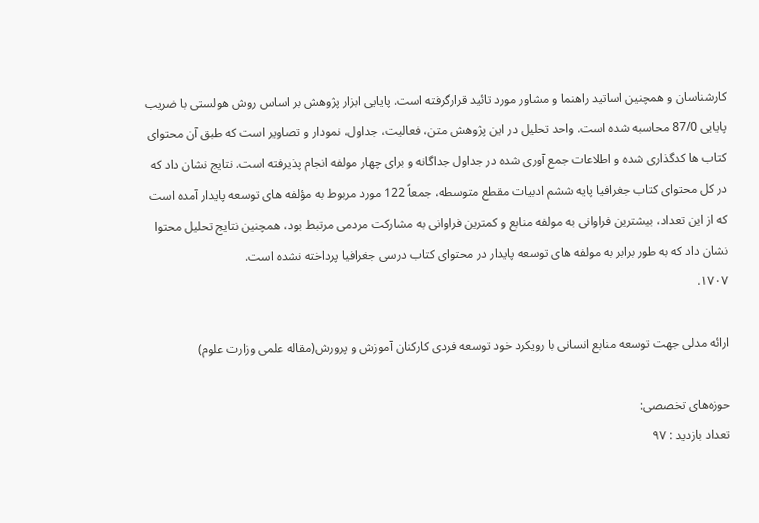کارشناسان و همچنین اساتید راهنما و مشاور مورد تائید قرارگرفته است. پایایی ابزار پژوهش بر اساس روش هولستی با ضریب پایایی 87/0 محاسبه شده است. واحد تحلیل در این پژوهش متن، فعالیت، جداول، نمودار و تصاویر است که طبق آن محتوای کتاب ها کدگذاری شده و اطلاعات جمع آوری شده در جداول جداگانه و برای چهار مولفه انجام پذیرفته است. نتایج نشان داد که در کل محتوای کتاب جغرافیا پایه ششم ادبیات مقطع متوسطه، جمعاً 122 مورد مربوط به مؤلفه های توسعه پایدار آمده است که از این تعداد، بیشترین فراوانی به مولفه منابع و کمترین فراوانی به مشارکت مردمی مرتبط بود، همچنین نتایج تحلیل محتوا نشان داد که به طور برابر به مولفه های توسعه پایدار در محتوای کتاب درسی جغرافیا پرداخته نشده است.
۱۷۰۷.

ارائه مدلی جهت توسعه منابع انسانی با رویکرد خود توسعه فردی کارکنان آموزش و پرورش(مقاله علمی وزارت علوم)

حوزه‌های تخصصی:
تعداد بازدید : ۹۷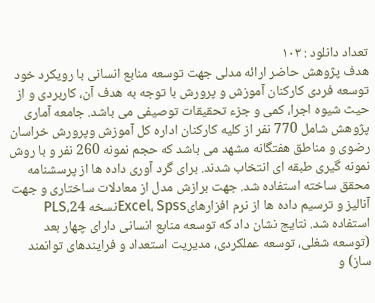تعداد دانلود : ۱۰۳
هدف پژوهش حاضر ارائه مدلی جهت توسعه منابع انسانی با رویکرد خود توسعه فردی کارکنان آموزش و پرورش با توجه به هدف آن، کاربردی و از حیث شیوه اجرا، کمی و جزء تحقیقات توصیفی می باشد. جامعه آماری پژوهش شامل 770 نفر از کلیه کارکنان اداره کل آموزش وپرورش خراسان رضوی و مناطق هفتگانه مشهد می باشد که حجم نمونه 260 نفر و با روش نمونه گیری طبقه ای انتخاب شدند. برای گرد آوری داده ها از پرسشنامه محقق ساخته استفاده شد. جهت برازش مدل از معادلات ساختاری و جهت آنالیز و ترسیم داده ها از نرم افزارهایExcel، Spssنسخه 24،PLS استفاده شد. نتایج نشان داد که توسعه منابع انسانی دارای چهار بعد (توسعه شغلی، توسعه عملکردی، مدیریت استعداد و فرایندهای توانمند ساز) و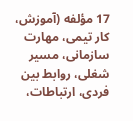17 مؤلفه (آموزش، کار تیمی، مهارت سازمانی، مسیر شغلی، روابط بین فردی، ارتباطات،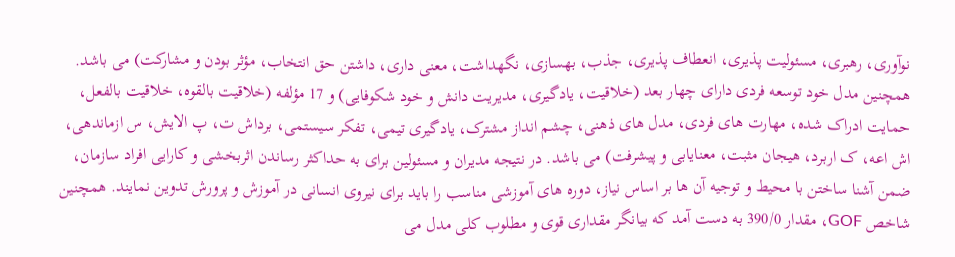نوآوری، رهبری، مسئولیت پذیری، انعطاف پذیری، جذب، بهسازی، نگهداشت، معنی داری، داشتن حق انتخاب، مؤثر بودن و مشارکت) می باشد. همچنین مدل خود توسعه فردی دارای چهار بعد (خلاقیت، یادگیری، مدیریت دانش و خود شکوفایی) و 17 مؤلفه (خلاقیت بالقوه، خلاقیت بالفعل، حمایت ادراک شده، مهارت های فردی، مدل های ذهنی، چشم انداز مشترک، یادگیری تیمی، تفکر سیستمی، برداش ت، پ الایش، س ازماندهی، اش اعه، ک اربرد، هیجان مثبت، معنایابی و پیشرفت) می باشد. در نتیجه مدیران و مسئولین برای به حداکثر رساندن اثربخشی و کارایی افراد سازمان، ضمن آشنا ساختن با محیط و توجیه آن ها بر اساس نیاز، دوره های آموزشی مناسب را باید برای نیروی انسانی در آموزش و پرورش تدوین نمایند. همچنین شاخص GOF، مقدار 390/0 به دست آمد که بیانگر مقداری قوی و مطلوب کلی مدل می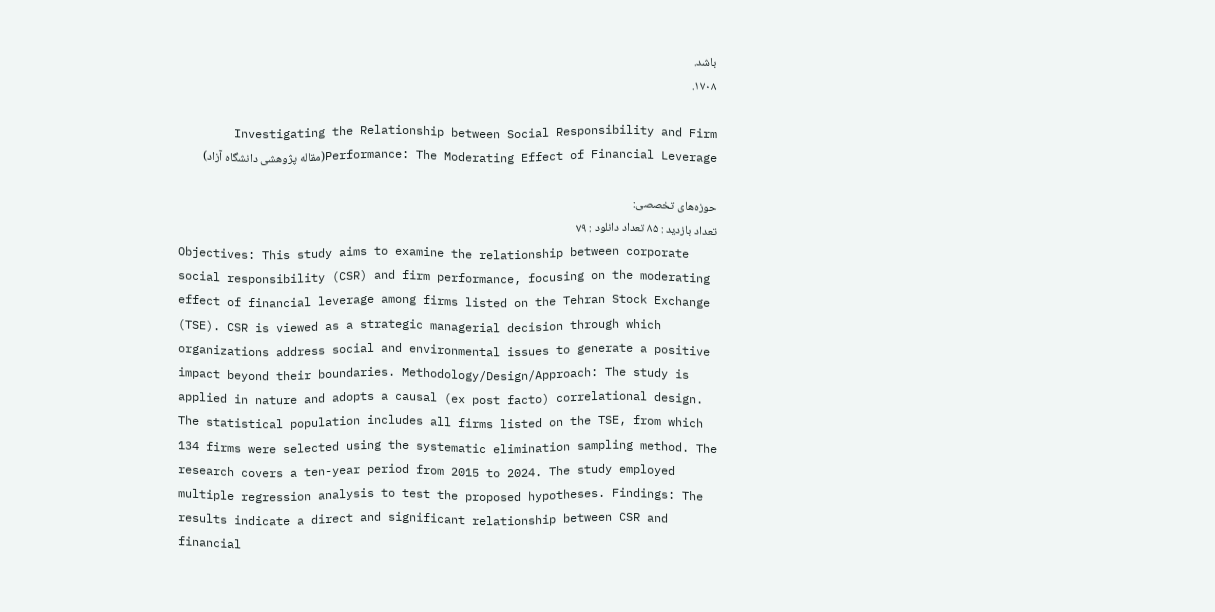باشد.
۱۷۰۸.

Investigating the Relationship between Social Responsibility and Firm Performance: The Moderating Effect of Financial Leverage(مقاله پژوهشی دانشگاه آزاد)

حوزه‌های تخصصی:
تعداد بازدید : ۸۵ تعداد دانلود : ۷۹
Objectives: This study aims to examine the relationship between corporate social responsibility (CSR) and firm performance, focusing on the moderating effect of financial leverage among firms listed on the Tehran Stock Exchange (TSE). CSR is viewed as a strategic managerial decision through which organizations address social and environmental issues to generate a positive impact beyond their boundaries. Methodology/Design/Approach: The study is applied in nature and adopts a causal (ex post facto) correlational design. The statistical population includes all firms listed on the TSE, from which 134 firms were selected using the systematic elimination sampling method. The research covers a ten-year period from 2015 to 2024. The study employed multiple regression analysis to test the proposed hypotheses. Findings: The results indicate a direct and significant relationship between CSR and financial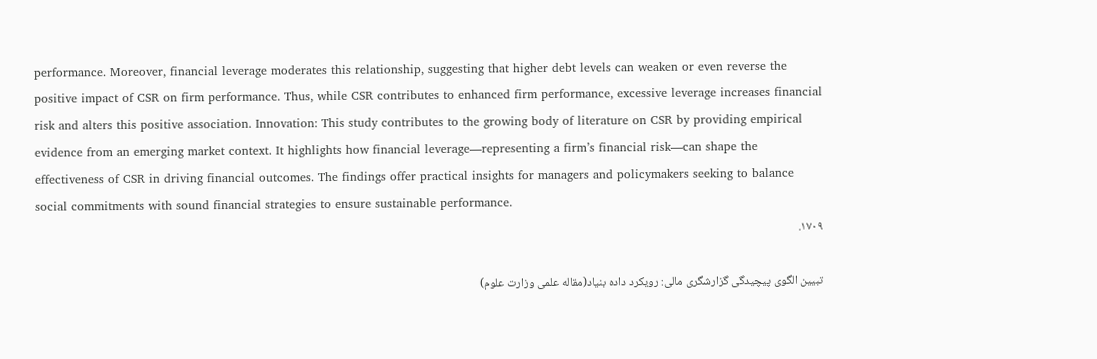performance. Moreover, financial leverage moderates this relationship, suggesting that higher debt levels can weaken or even reverse the positive impact of CSR on firm performance. Thus, while CSR contributes to enhanced firm performance, excessive leverage increases financial risk and alters this positive association. Innovation: This study contributes to the growing body of literature on CSR by providing empirical evidence from an emerging market context. It highlights how financial leverage—representing a firm’s financial risk—can shape the effectiveness of CSR in driving financial outcomes. The findings offer practical insights for managers and policymakers seeking to balance social commitments with sound financial strategies to ensure sustainable performance.
۱۷۰۹.

تبیین الگوی پیچیدگی گزارشگری مالی: رویکرد داده بنیاد(مقاله علمی وزارت علوم)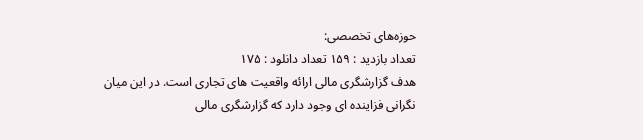حوزه‌های تخصصی:
تعداد بازدید : ۱۵۹ تعداد دانلود : ۱۷۵
هدف گزارشگری مالی ارائه واقعیت های تجاری است. در این میان نگرانی فزاینده ای وجود دارد که گزارشگری مالی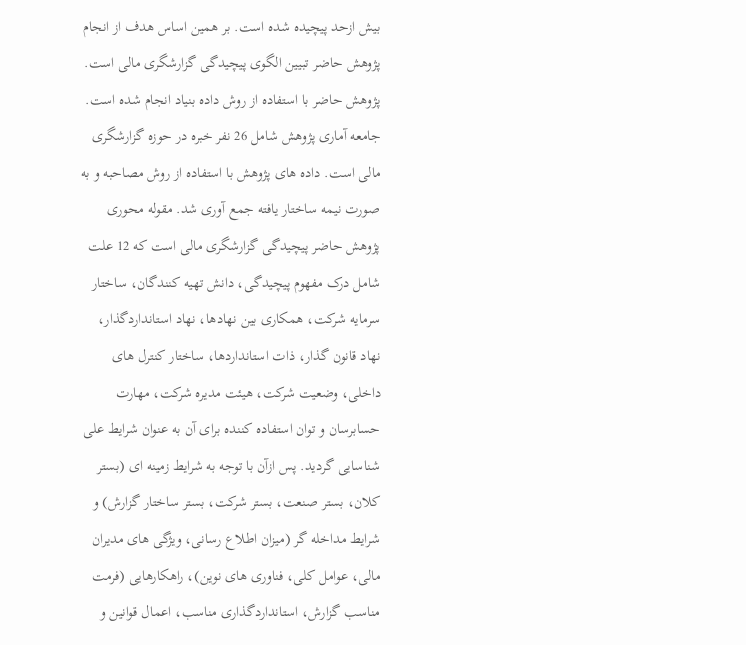بیش ازحد پیچیده شده است. بر همین اساس هدف از انجام پژوهش حاضر تبیین الگوی پیچیدگی گزارشگری مالی است. پژوهش حاضر با استفاده از روش داده بنیاد انجام شده است. جامعه آماری پژوهش شامل 26 نفر خبره در حوزه گزارشگری مالی است. داده های پژوهش با استفاده از روش مصاحبه و به صورت نیمه ساختار یافته جمع آوری شد. مقوله محوری پژوهش حاضر پیچیدگی گزارشگری مالی است که 12 علت شامل درک مفهوم پیچیدگی، دانش تهیه کنندگان، ساختار سرمایه شرکت، همکاری بین نهادها، نهاد استانداردگذار، نهاد قانون گذار، ذات استانداردها، ساختار کنترل های داخلی، وضعیت شرکت، هیئت مدیره شرکت، مهارت حسابرسان و توان استفاده کننده برای آن به عنوان شرایط علی شناسایی گردید. پس ازآن با توجه به شرایط زمینه ای (بستر کلان، بستر صنعت، بستر شرکت، بستر ساختار گزارش) و شرایط مداخله گر (میزان اطلاع رسانی، ویژگی های مدیران مالی، عوامل کلی، فناوری های نوین)، راهکارهایی (فرمت مناسب گزارش، استانداردگذاری مناسب، اعمال قوانین و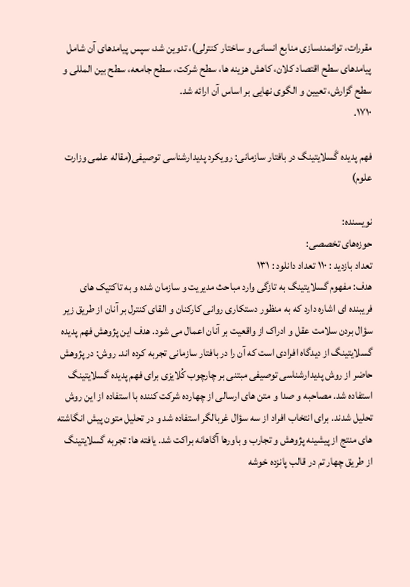مقررات، توانمندسازی منابع انسانی و ساختار کنترلی)، تدوین شد، سپس پیامدهای آن شامل پیامدهای سطح اقتصاد کلان، کاهش هزینه ها، سطح شرکت، سطح جامعه، سطح بین المللی و سطح گزارش، تعیین و الگوی نهایی بر اساس آن ارائه شد.
۱۷۱۰.

فهم پدیده گَسلایتینگ در بافتار سازمانی: رویکرد پدیدارشناسی توصیفی(مقاله علمی وزارت علوم)

نویسنده:
حوزه‌های تخصصی:
تعداد بازدید : ۱۱۰ تعداد دانلود : ۱۳۱
هدف: مفهوم گسلایتینگ به تازگی وارد مباحث مدیریت و سازمان شده و به تاکتیک های فریبنده ای اشاره دارد که به منظور دستکاری روانی کارکنان و القای کنترل بر آنان از طریق زیر سؤال بردن سلامت عقل و ادراک از واقعیت بر آنان اعمال می شود. هدف این پژوهش فهم پدیده گسلایتینگ از دیدگاه افرادی است که آن را در بافتار سازمانی تجربه کرده اند. روش: در پژوهش حاضر از روش پدیدارشناسی توصیفی مبتنی بر چارچوب کُلایزی برای فهم پدیده گسلایتینگ استفاده شد. مصاحبه و صدا و متن های ارسالی از چهارده شرکت کننده با استفاده از این روش تحلیل شدند. برای انتخاب افراد از سه سؤال غربالگر استفاده شد و در تحلیل متون پیش انگاشته های منتج از پیشینه پژوهش و تجارب و باورها آگاهانه براکت شد. یافته ها: تجربه گسلایتینگ از طریق چهار تم در قالب پانزده خوشه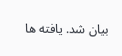بیان شد. یافته ها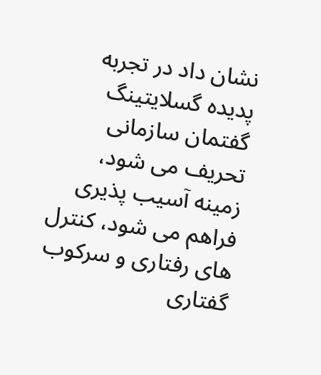نشان داد در تجربه پدیده گسلایتینگ گفتمان سازمانی تحریف می شود، زمینه آسیب پذیری فراهم می شود، کنترل های رفتاری و سرکوب گفتاری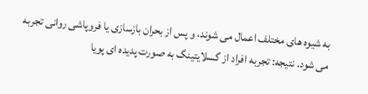به شیوه های مختلف اعمال می شوند، و پس از بحران بازسازی یا فروپاشی روانی تجربه می شود. نتیجه: تجربه افراد از گسلایتینگ به صورت پدیده ای پویا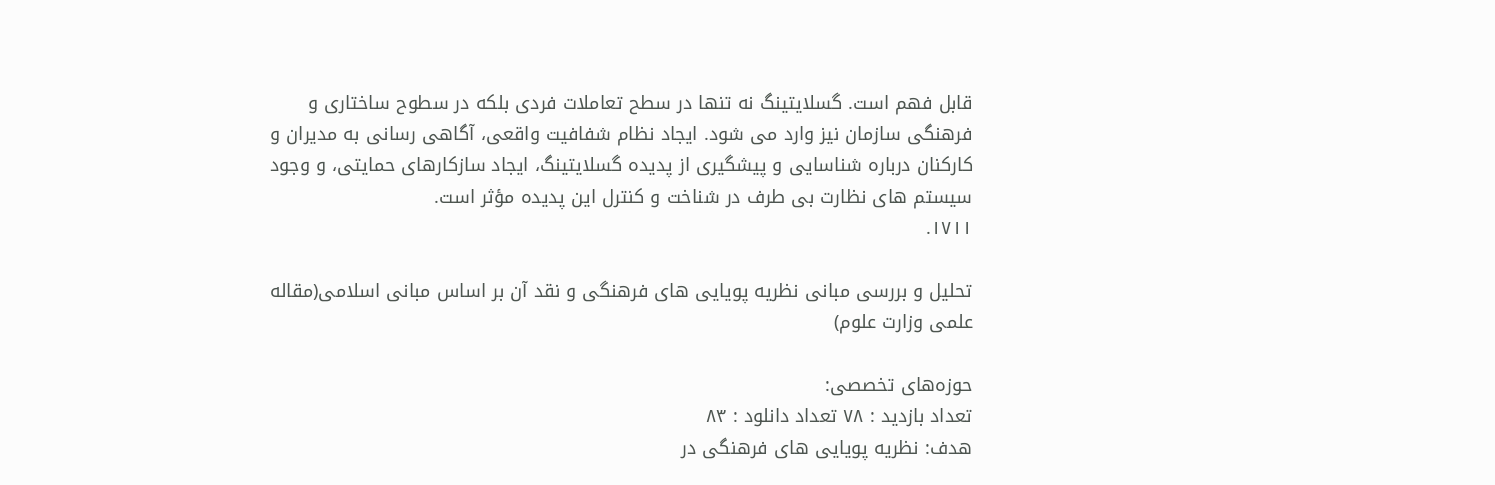قابل فهم است. گسلایتینگ نه تنها در سطح تعاملات فردی بلکه در سطوح ساختاری و فرهنگی سازمان نیز وارد می شود. ایجاد نظام شفافیت واقعی، آگاهی رسانی به مدیران و کارکنان درباره شناسایی و پیشگیری از پدیده گسلایتینگ، ایجاد سازکارهای حمایتی، و وجود سیستم های نظارت بی طرف در شناخت و کنترل این پدیده مؤثر است.
۱۷۱۱.

تحلیل و بررسی مبانی نظریه پویایی های فرهنگی و نقد آن بر اساس مبانی اسلامی(مقاله علمی وزارت علوم)

حوزه‌های تخصصی:
تعداد بازدید : ۷۸ تعداد دانلود : ۸۳
هدف: نظریه پویایی های فرهنگی در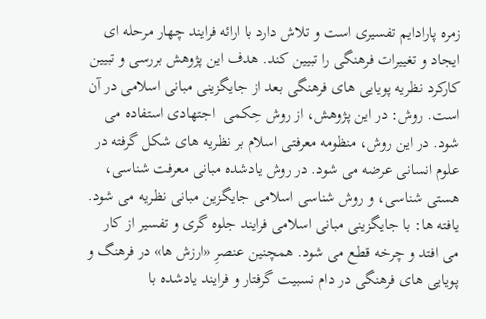زمره پارادایم تفسیری است و تلاش دارد با ارائه فرایند چهار مرحله ای ایجاد و تغییرات فرهنگی را تبیین کند. هدف این پژوهش بررسی و تبیین کارکرد نظریه پویایی های فرهنگی بعد از جایگزینی مبانی اسلامی در آن است. روش: در این پژوهش، از روش حِکمی  اجتهادی استفاده می شود. در این روش، منظومه معرفتی اسلام بر نظریه های شکل گرفته در علوم انسانی عرضه می شود. در روش یادشده مبانی معرفت شناسی، هستی شناسی، و روش شناسی اسلامی جایگزین مبانی نظریه می شود. یافته ها: با جایگزینی مبانی اسلامی فرایند جلوه گری و تفسیر از کار می افتد و چرخه قطع می شود. همچنین عنصرِ «ارزش ها» در فرهنگ و پویایی های فرهنگی در دام نسبیت گرفتار و فرایند یادشده با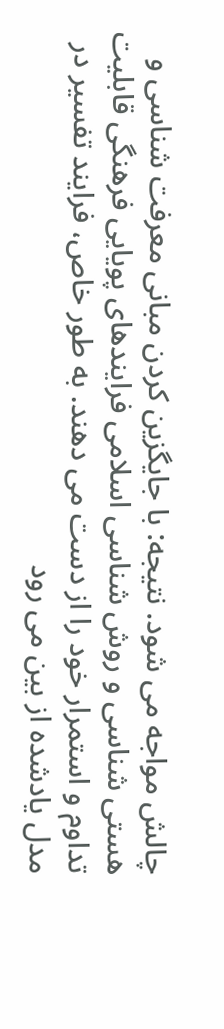چالش مواجه می شود. نتیجه: با جایگزین کردن مبانی معرفت شناسی و هستی شناسی و روش شناسی اسلامی فرایندهای پویایی فرهنگی قابلیت تداوم و استمرار خود را از دست می دهند. به طور خاص، فرایند تفسیر در مدل یادشده از بین می رود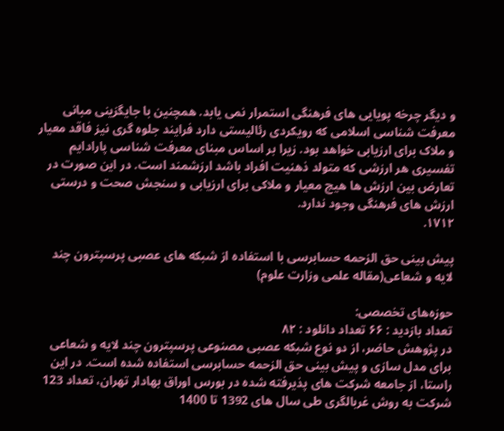و دیگر چرخه پویایی های فرهنگی استمرار نمی یابد. همچنین با جایگزینی مبانی معرفت شناسی اسلامی که رویکردی رئالیستی دارد فرایند جلوه گری نیز فاقد معیار و ملاک برای ارزیابی خواهد بود. زیرا بر اساس مبنای معرفت شناسی پارادایم تفسیری هر ارزشی که متولد ذهنیت افراد باشد ارزشمند است. در این صورت در تعارض بین ارزش ها هیچ معیار و ملاکی برای ارزیابی و سنجش صحت و درستی ارزش های فرهنگی وجود ندارد.
۱۷۱۲.

پیش بینی حق الزحمه حسابرسی با استفاده از شبکه های عصبی پرسپترون چند لایه و شعاعی(مقاله علمی وزارت علوم)

حوزه‌های تخصصی:
تعداد بازدید : ۶۶ تعداد دانلود : ۸۲
در پژوهش حاضر، از دو نوع شبکه عصبی مصنوعی پرسپترون چند لایه و شعاعی برای مدل سازی و پیش بینی حق الزحمه حسابرسی استفاده شده است. در این راستا، از جامعه شرکت های پذیرفته شده در بورس اوراق بهادار تهران، تعداد 123 شرکت به روش غربالگری طی سال های 1392 تا 1400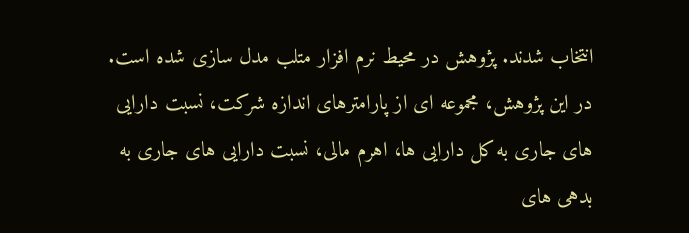انتخاب شدند. پژوهش در محیط نرم افزار متلب مدل سازی شده است. در این پژوهش، مجموعه ای از پارامترهای اندازه شرکت، نسبت دارایی های جاری به کل دارایی ها، اهرم مالی، نسبت دارایی های جاری به بدهی های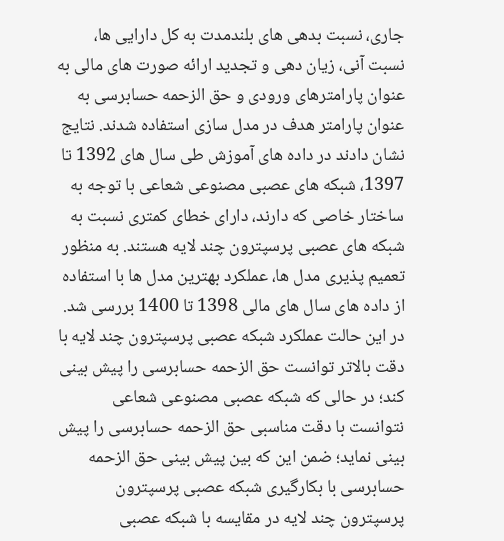جاری، نسبت بدهی های بلندمدت به کل دارایی ها، نسبت آنی، زیان دهی و تجدید ارائه صورت های مالی به عنوان پارامترهای ورودی و حق الزحمه حسابرسی به عنوان پارامتر هدف در مدل سازی استفاده شدند. نتایج نشان دادند در داده های آموزش طی سال های 1392 تا 1397، شبکه های عصبی مصنوعی شعاعی با توجه به ساختار خاصی که دارند، دارای خطای کمتری نسبت به شبکه های عصبی پرسپترون چند لایه هستند. به منظور تعمیم پذیری مدل ها، عملکرد بهترین مدل ها با استفاده از داده های سال های مالی 1398 تا 1400 بررسی شد. در این حالت عملکرد شبکه عصبی پرسپترون چند لایه با دقت بالاتر توانست حق الزحمه حسابرسی را پیش بینی کند؛ در حالی که شبکه عصبی مصنوعی شعاعی نتوانست با دقت مناسبی حق الزحمه حسابرسی را پیش بینی نماید؛ ضمن این که بین پیش بینی حق الزحمه حسابرسی با بکارگیری شبکه عصبی پرسپترون پرسپترون چند لایه در مقایسه با شبکه عصبی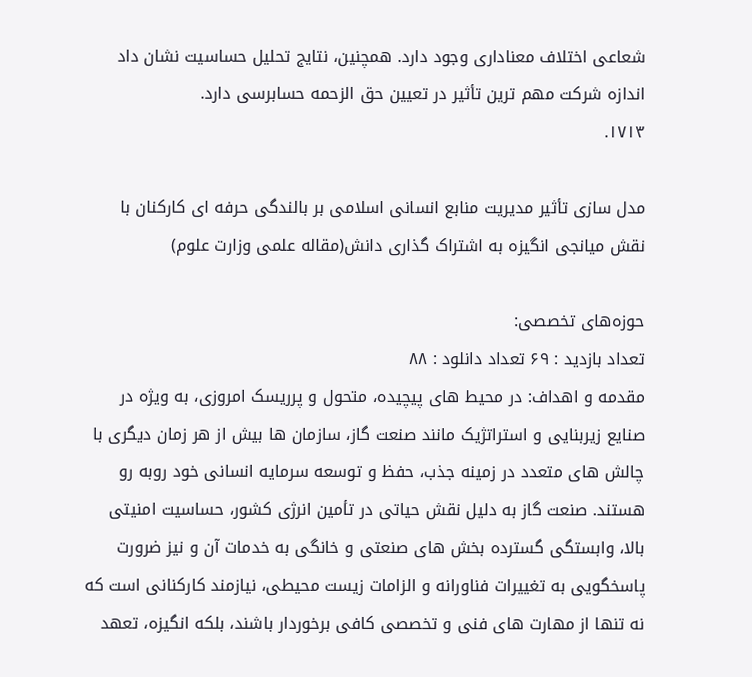شعاعی اختلاف معناداری وجود دارد. همچنین، نتایج تحلیل حساسیت نشان داد اندازه شرکت مهم ترین تأثیر در تعیین حق الزحمه حسابرسی دارد.
۱۷۱۳.

مدل سازی تأثیر مدیریت منابع انسانی اسلامی بر بالندگی حرفه ای کارکنان با نقش میانجی انگیزه به اشتراک گذاری دانش(مقاله علمی وزارت علوم)

حوزه‌های تخصصی:
تعداد بازدید : ۶۹ تعداد دانلود : ۸۸
مقدمه و اهداف: در محیط های پیچیده، متحول و پرریسک امروزی، به ویژه در صنایع زیربنایی و استراتژیک مانند صنعت گاز، سازمان ها بیش از هر زمان دیگری با چالش های متعدد در زمینه جذب، حفظ و توسعه سرمایه انسانی خود روبه رو هستند. صنعت گاز به دلیل نقش حیاتی در تأمین انرژی کشور، حساسیت امنیتی بالا، وابستگی گسترده بخش های صنعتی و خانگی به خدمات آن و نیز ضرورت پاسخگویی به تغییرات فناورانه و الزامات زیست محیطی، نیازمند کارکنانی است که نه تنها از مهارت های فنی و تخصصی کافی برخوردار باشند، بلکه انگیزه، تعهد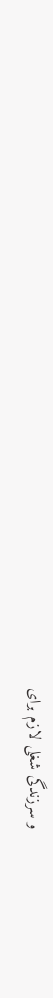و سرزندگی شغلی لازم برای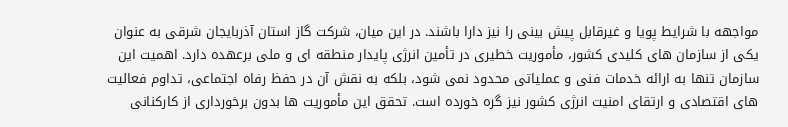مواجهه با شرایط پویا و غیرقابل پیش بینی را نیز دارا باشند. در این میان، شرکت گاز استان آذربایجان شرقی به عنوان یکی از سازمان های کلیدی کشور، مأموریت خطیری در تأمین انرژی پایدار منطقه ای و ملی برعهده دارد. اهمیت این سازمان تنها به ارائه خدمات فنی و عملیاتی محدود نمی شود، بلکه به نقش آن در حفظ رفاه اجتماعی، تداوم فعالیت های اقتصادی و ارتقای امنیت انرژی کشور نیز گره خورده است. تحقق این مأموریت ها بدون برخورداری از کارکنانی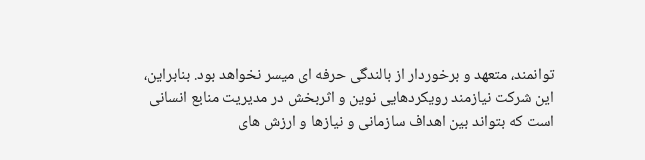توانمند، متعهد و برخوردار از بالندگی حرفه ای میسر نخواهد بود. بنابراین، این شرکت نیازمند رویکردهایی نوین و اثربخش در مدیریت منابع انسانی است که بتواند بین اهداف سازمانی و نیازها و ارزش های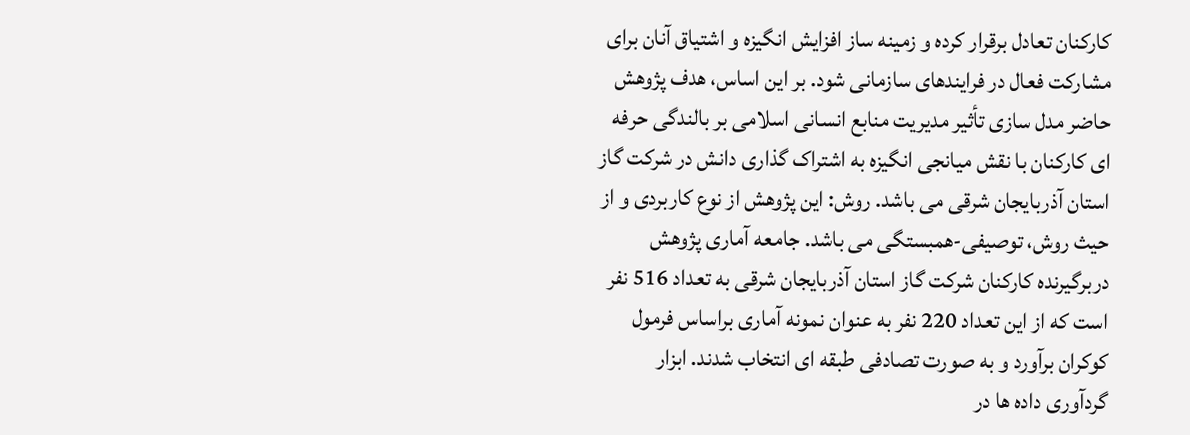کارکنان تعادل برقرار کرده و زمینه ساز افزایش انگیزه و اشتیاق آنان برای مشارکت فعال در فرایندهای سازمانی شود. بر این اساس، هدف پژوهش حاضر مدل سازی تأثیر مدیریت منابع انسانی اسلامی بر بالندگی حرفه ای کارکنان با نقش میانجی انگیزه به اشتراک گذاری دانش در شرکت گاز استان آذربایجان شرقی می باشد. روش: این پژوهش از نوع کاربردی و از حیث روش، توصیفی-همبستگی می باشد. جامعه آماری پژوهش دربرگیرنده کارکنان شرکت گاز استان آذربایجان شرقی به تعداد 516 نفر است که از این تعداد 220 نفر به عنوان نمونه آماری براساس فرمول کوکران برآورد و به صورت تصادفی طبقه ای انتخاب شدند. ابزار گردآوری داده ها در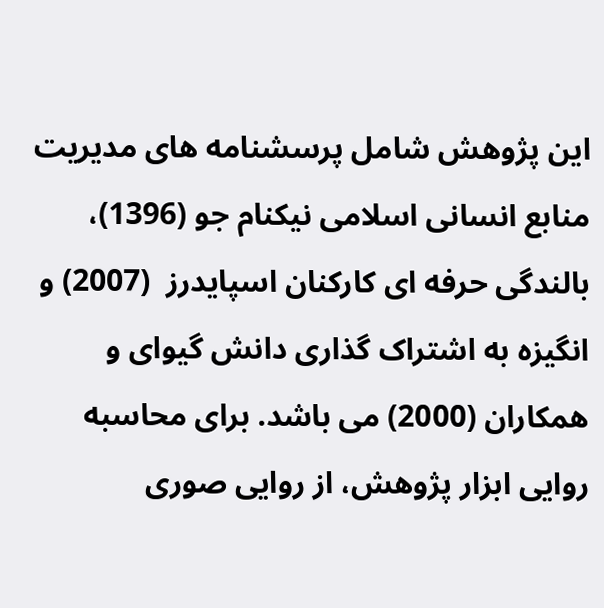این پژوهش شامل پرسشنامه های مدیریت منابع انسانی اسلامی نیکنام جو (1396)،  بالندگی حرفه ای کارکنان اسپایدرز  (2007) و انگیزه به اشتراک گذاری دانش گیوای و همکاران (2000) می باشد. برای محاسبه روایی ابزار پژوهش، از روایی صوری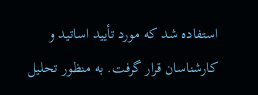استفاده شد که مورد تأیید اساتید و کارشناسان قرار گرفت. به منظور تحلیل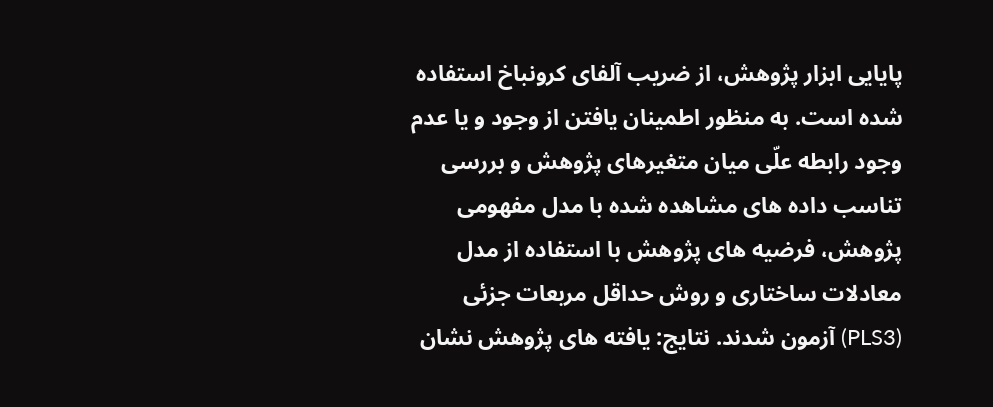پایایی ابزار پژوهش، از ضریب آلفای کرونباخ استفاده شده است. به منظور اطمینان یافتن از وجود و یا عدم وجود رابطه علّی میان متغیرهای پژوهش و بررسی تناسب داده های مشاهده شده با مدل مفهومی پژوهش، فرضیه های پژوهش با استفاده از مدل معادلات ساختاری و روش حداقل مربعات جزئی (PLS3) آزمون شدند. نتایج: یافته های پژوهش نشان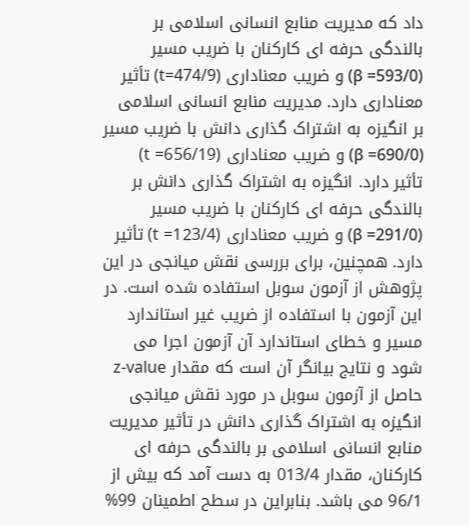داد که مدیریت منابع انسانی اسلامی بر بالندگی حرفه ای کارکنان با ضریب مسیر (593/0= β) و ضریب معناداری (474/9=t) تأثیر معناداری دارد. مدیریت منابع انسانی اسلامی بر انگیزه به اشتراک گذاری دانش با ضریب مسیر (690/0= β) و ضریب معناداری (656/19= t) تأثیر دارد. انگیزه به اشتراک گذاری دانش بر بالندگی حرفه ای کارکنان با ضریب مسیر (291/0= β) و ضریب معناداری (123/4= t) تأثیر دارد. همچنین، برای بررسی نقش میانجی در این پژوهش از آزمون سوبل استفاده شده است. در این آزمون با استفاده از ضریب غیر استاندارد مسیر و خطای استاندارد آن آزمون اجرا می شود و نتایج بیانگر آن است که مقدار z-value حاصل از آزمون سوبل در مورد نقش میانجی انگیزه به اشتراک گذاری دانش در تأثیر مدیریت منابع انسانی اسلامی بر بالندگی حرفه ای کارکنان، مقدار 013/4 به دست آمد که بیش از 96/1 می باشد. بنابراین در سطح اطمینان 99%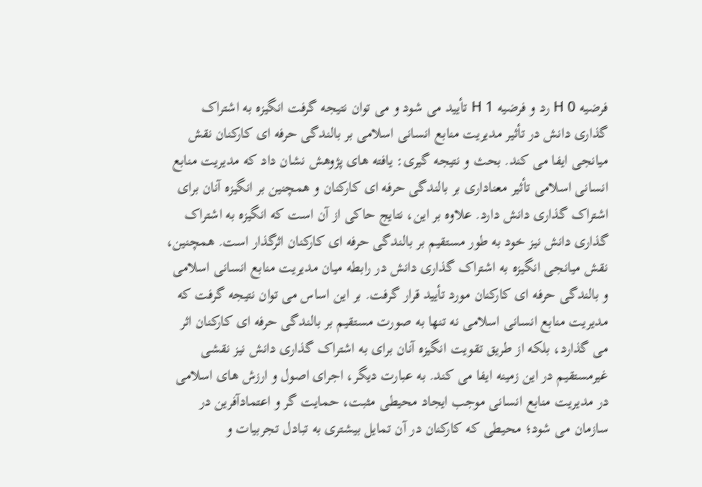فرضیه H 0 رد و فرضیه H 1 تأیید می شود و می توان نتیجه گرفت انگیزه به اشتراک گذاری دانش در تأثیر مدیریت منابع انسانی اسلامی بر بالندگی حرفه ای کارکنان نقش میانجی ایفا می کند. بحث و نتیجه گیری: یافته های پژوهش نشان داد که مدیریت منابع انسانی اسلامی تأثیر معناداری بر بالندگی حرفه ای کارکنان و همچنین بر انگیزه آنان برای اشتراک گذاری دانش دارد. علاوه بر این، نتایج حاکی از آن است که انگیزه به اشتراک گذاری دانش نیز خود به طور مستقیم بر بالندگی حرفه ای کارکنان اثرگذار است. همچنین، نقش میانجی انگیزه به اشتراک گذاری دانش در رابطه میان مدیریت منابع انسانی اسلامی و بالندگی حرفه ای کارکنان مورد تأیید قرار گرفت. بر این اساس می توان نتیجه گرفت که مدیریت منابع انسانی اسلامی نه تنها به صورت مستقیم بر بالندگی حرفه ای کارکنان اثر می گذارد، بلکه از طریق تقویت انگیزه آنان برای به اشتراک گذاری دانش نیز نقشی غیرمستقیم در این زمینه ایفا می کند. به عبارت دیگر، اجرای اصول و ارزش های اسلامی در مدیریت منابع انسانی موجب ایجاد محیطی مثبت، حمایت گر و اعتمادآفرین در سازمان می شود؛ محیطی که کارکنان در آن تمایل بیشتری به تبادل تجربیات و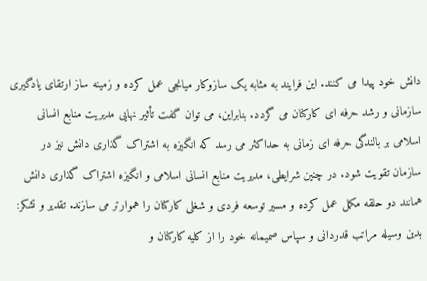دانش خود پیدا می کنند. این فرایند به مثابه یک سازوکار میانجی عمل کرده و زمینه ساز ارتقای یادگیری سازمانی و رشد حرفه ای کارکنان می گردد. بنابراین، می توان گفت تأثیر نهایی مدیریت منابع انسانی اسلامی بر بالندگی حرفه ای زمانی به حداکثر می رسد که انگیزه به اشتراک گذاری دانش نیز در سازمان تقویت شود. در چنین شرایطی، مدیریت منابع انسانی اسلامی و انگیزه اشتراک گذاری دانش همانند دو حلقه مکمل عمل کرده و مسیر توسعه فردی و شغلی کارکنان را هموارتر می سازند. تقدیر و تشکر: بدین وسیله مراتب قدردانی و سپاس صمیمانه خود را از کلیه کارکنان و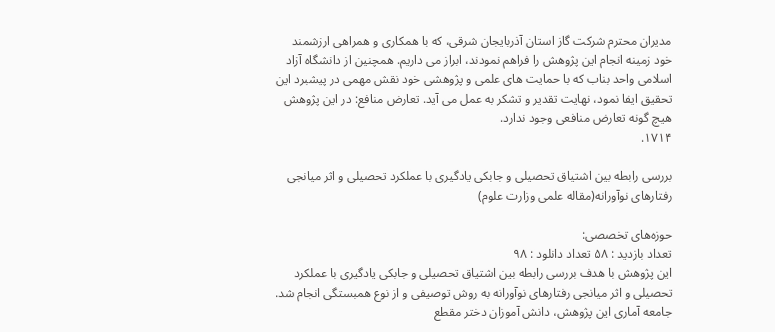مدیران محترم شرکت گاز استان آذربایجان شرقی، که با همکاری و همراهی ارزشمند خود زمینه انجام این پژوهش را فراهم نمودند، ابراز می داریم. همچنین از دانشگاه آزاد اسلامی واحد بناب که با حمایت های علمی و پژوهشی خود نقش مهمی در پیشبرد این تحقیق ایفا نمود، نهایت تقدیر و تشکر به عمل می آید. تعارض منافع: در این پژوهش هیچ گونه تعارض منافعی وجود ندارد.
۱۷۱۴.

بررسی رابطه بین اشتیاق تحصیلی و جابکی یادگیری با عملکرد تحصیلی و اثر میانجی رفتارهای نوآورانه(مقاله علمی وزارت علوم)

حوزه‌های تخصصی:
تعداد بازدید : ۵۸ تعداد دانلود : ۹۸
این پژوهش با هدف بررسی رابطه بین اشتیاق تحصیلی و جابکی یادگیری با عملکرد تحصیلی و اثر میانجی رفتارهای نوآورانه به روش توصیفی و از نوع همبستگی انجام شد. جامعه آماری این پژوهش، دانش آموزان دختر مقطع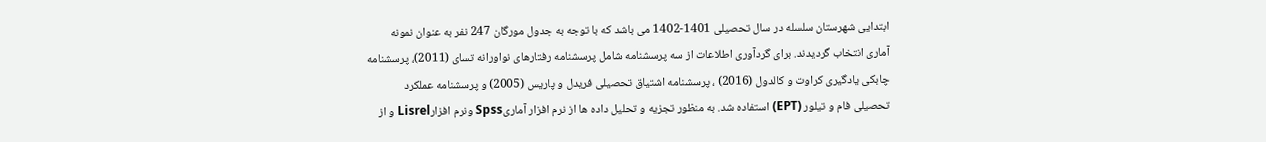ابتدایی شهرستان سلسله در سال تحصیلی 1401-1402 می باشد که با توجه به جدول مورگان 247 نفر به عنوان نمونه آماری انتخاب گردیدند. برای گردآوری اطلاعات از سه پرسشنامه شامل پرسشنامه رفتارهای نواورانه تسای (2011)، پرسشنامه چابکی یادگیری کراوت و کالدول (2016) ، پرسشنامه اشتیاق تحصیلی فریدل و پاریس (2005) و پرسشنامه عملکرد تحصیلی فام و تیلور (EPT) استفاده شد. به منظور تجزیه و تحلیل داده ها از نرم افزار آماریSpss ونرم افزارLisrel و از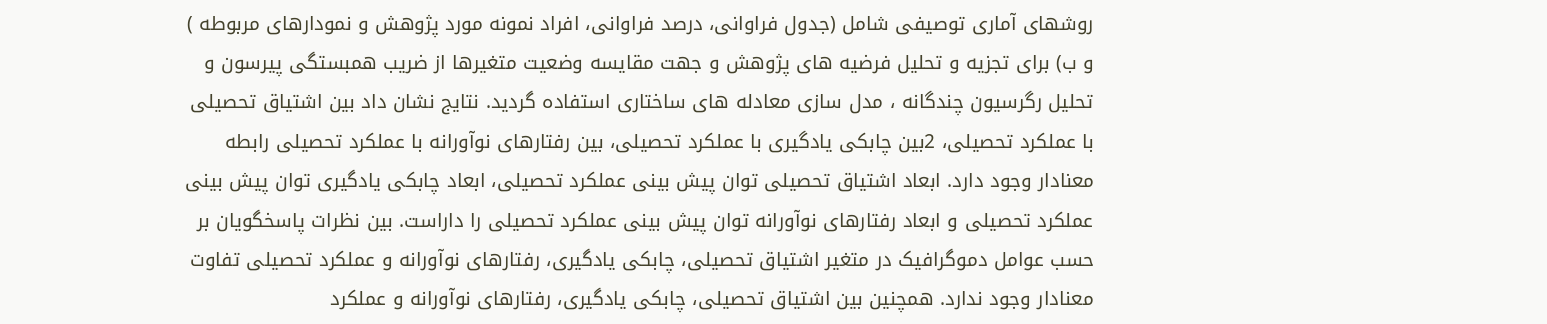روشهای آماری توصیفی شامل (جدول فراوانی، درصد فراوانی، افراد نمونه مورد پژوهش و نمودارهای مربوطه ) و ب) برای تجزیه و تحلیل فرضیه های پژوهش و جهت مقایسه وضعیت متغیرها از ضریب همبستگی پیرسون و تحلیل رگرسیون چندگانه ، مدل سازی معادله های ساختاری استفاده گردید. نتایج نشان داد بین اشتیاق تحصیلی با عملکرد تحصیلی، 2بین چابکی یادگیری با عملکرد تحصیلی، بین رفتارهای نوآورانه با عملکرد تحصیلی رابطه معنادار وجود دارد. ابعاد اشتیاق تحصیلی توان پیش بینی عملکرد تحصیلی، ابعاد چابکی یادگیری توان پیش بینی عملکرد تحصیلی و ابعاد رفتارهای نوآورانه توان پیش بینی عملکرد تحصیلی را داراست. بین نظرات پاسخگویان بر حسب عوامل دموگرافیک در متغیر اشتیاق تحصیلی، چابکی یادگیری، رفتارهای نوآورانه و عملکرد تحصیلی تفاوت معنادار وجود ندارد. همچنین بین اشتیاق تحصیلی، چابکی یادگیری، رفتارهای نوآورانه و عملکرد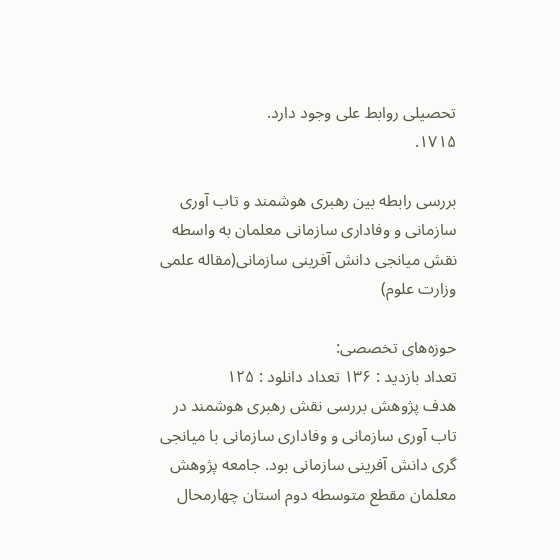تحصیلی روابط علی وجود دارد.
۱۷۱۵.

بررسی رابطه بین رهبری هوشمند و تاب آوری سازمانی و وفاداری سازمانی معلمان به واسطه نقش میانجی دانش آفرینی سازمانی(مقاله علمی وزارت علوم)

حوزه‌های تخصصی:
تعداد بازدید : ۱۳۶ تعداد دانلود : ۱۲۵
هدف پژوهش بررسی نقش رهبری هوشمند در تاب آوری سازمانی و وفاداری سازمانی با میانجی گری دانش آفرینی سازمانی بود. جامعه پژوهش معلمان مقطع متوسطه دوم استان چهارمحال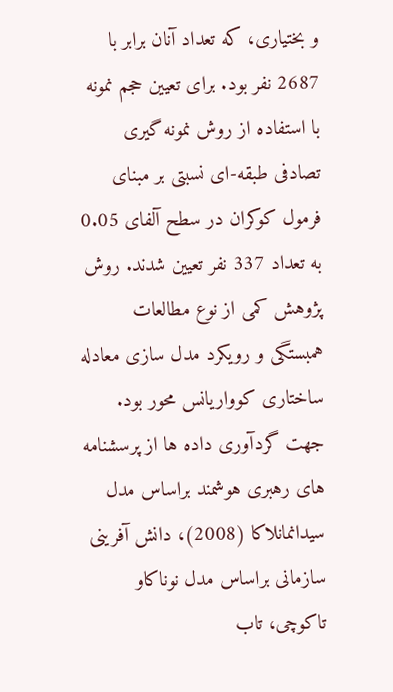و بختیاری، که تعداد آنان برابر با 2687 نفر بود. برای تعیین حجم نمونه با استفاده از روش نمونه گیری تصادفی طبقه-ای نسبتی بر مبنای فرمول کوکران در سطح آلفای 0.05 به تعداد 337 نفر تعیین شدند. روش پژوهش کمی از نوع مطالعات همبستگی و رویکرد مدل سازی معادله ساختاری کوواریانس محور بود. جهت گردآوری داده ها از پرسشنامه های رهبری هوشمند براساس مدل سیدانمانلاکا (2008)، دانش آفرینی سازمانی براساس مدل نوناکاو تاکوچی، تاب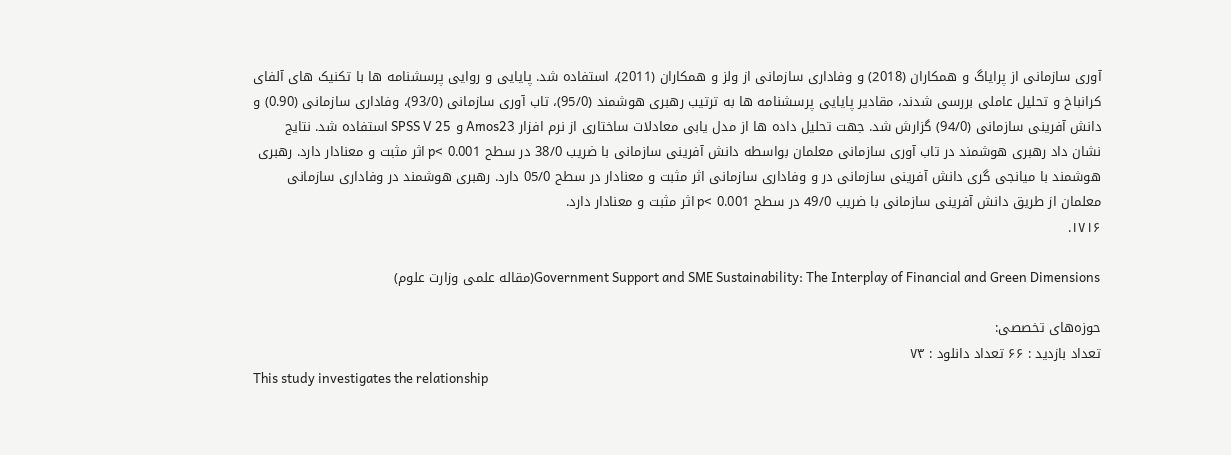آوری سازمانی از پرایاگ و همکاران (2018) و وفاداری سازمانی از ولز و همکاران (2011)، استفاده شد. پایایی و روایی پرسشنامه ها با تکنیک های آلفای کرانباخ و تحلیل عاملی بررسی شدند، مقادیر پایایی پرسشنامه ها به ترتیب رهبری هوشمند (95/0)، تاب آوری سازمانی (93/0)، وفاداری سازمانی (0.90) و دانش آفرینی سازمانی (94/0) گزارش شد. جهت تحلیل داده ها از مدل یابی معادلات ساختاری از نرم افزار Amos23 و SPSS V 25 استفاده شد. نتایج نشان داد رهبری هوشمند در تاب آوری سازمانی معلمان بواسطه دانش آفرینی سازمانی با ضریب 38/0 در سطح 0.001 >p اثر مثبت و معنادار دارد. رهبری هوشمند با میانجی گری دانش آفرینی سازمانی در و وفاداری سازمانی اثر مثبت و معنادار در سطح 05/0 دارد. رهبری هوشمند در وفاداری سازمانی معلمان از طریق دانش آفرینی سازمانی با ضریب 49/0 در سطح 0.001 >p اثر مثبت و معنادار دارد.
۱۷۱۶.

Government Support and SME Sustainability: The Interplay of Financial and Green Dimensions(مقاله علمی وزارت علوم)

حوزه‌های تخصصی:
تعداد بازدید : ۶۶ تعداد دانلود : ۷۳
This study investigates the relationship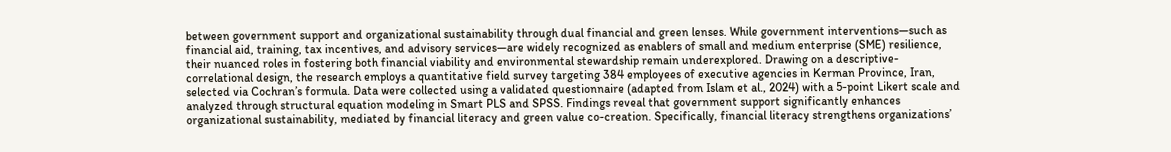between government support and organizational sustainability through dual financial and green lenses. While government interventions—such as financial aid, training, tax incentives, and advisory services—are widely recognized as enablers of small and medium enterprise (SME) resilience, their nuanced roles in fostering both financial viability and environmental stewardship remain underexplored. Drawing on a descriptive-correlational design, the research employs a quantitative field survey targeting 384 employees of executive agencies in Kerman Province, Iran, selected via Cochran’s formula. Data were collected using a validated questionnaire (adapted from Islam et al., 2024) with a 5-point Likert scale and analyzed through structural equation modeling in Smart PLS and SPSS. Findings reveal that government support significantly enhances organizational sustainability, mediated by financial literacy and green value co-creation. Specifically, financial literacy strengthens organizations’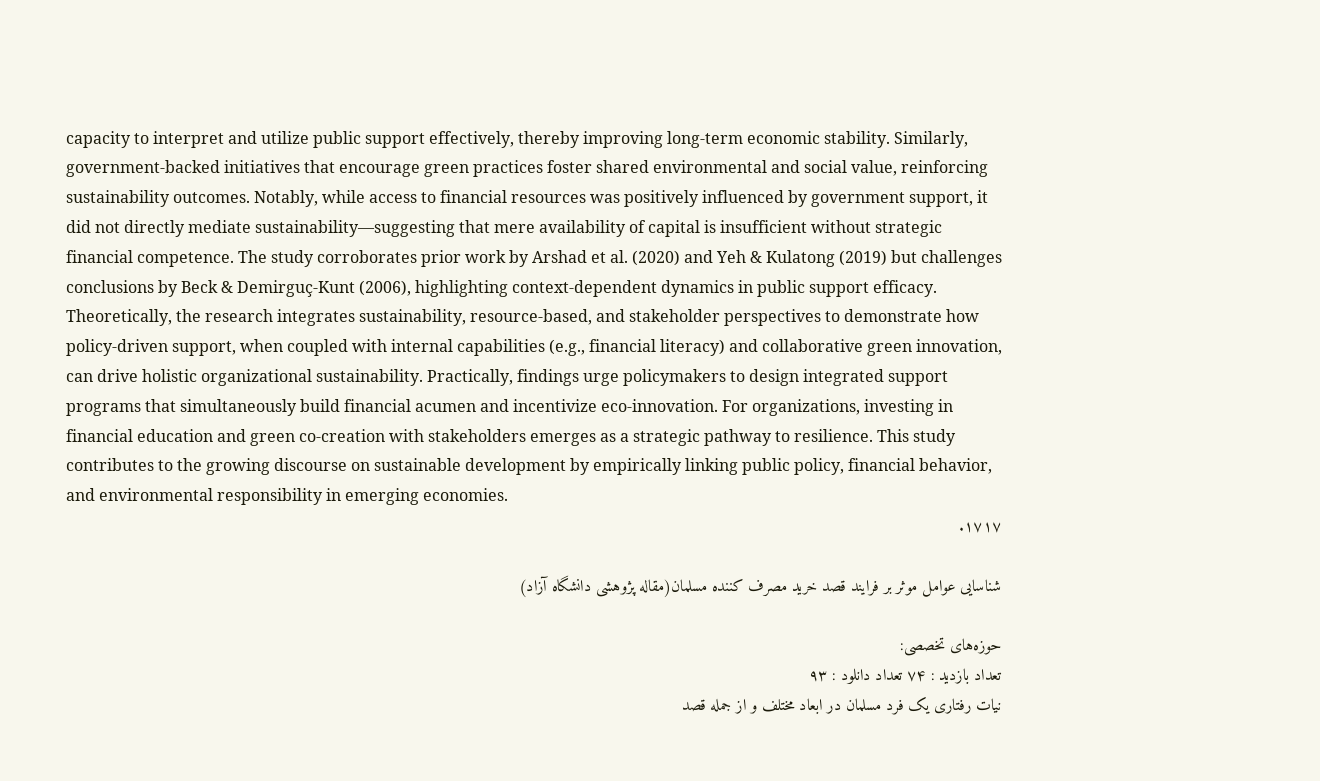capacity to interpret and utilize public support effectively, thereby improving long-term economic stability. Similarly, government-backed initiatives that encourage green practices foster shared environmental and social value, reinforcing sustainability outcomes. Notably, while access to financial resources was positively influenced by government support, it did not directly mediate sustainability—suggesting that mere availability of capital is insufficient without strategic financial competence. The study corroborates prior work by Arshad et al. (2020) and Yeh & Kulatong (2019) but challenges conclusions by Beck & Demirguç-Kunt (2006), highlighting context-dependent dynamics in public support efficacy. Theoretically, the research integrates sustainability, resource-based, and stakeholder perspectives to demonstrate how policy-driven support, when coupled with internal capabilities (e.g., financial literacy) and collaborative green innovation, can drive holistic organizational sustainability. Practically, findings urge policymakers to design integrated support programs that simultaneously build financial acumen and incentivize eco-innovation. For organizations, investing in financial education and green co-creation with stakeholders emerges as a strategic pathway to resilience. This study contributes to the growing discourse on sustainable development by empirically linking public policy, financial behavior, and environmental responsibility in emerging economies.
۱۷۱۷.

شناسایی عوامل موثر بر فرایند قصد خرید مصرف کننده مسلمان(مقاله پژوهشی دانشگاه آزاد)

حوزه‌های تخصصی:
تعداد بازدید : ۷۴ تعداد دانلود : ۹۳
نیات رفتاری یک فرد مسلمان در ابعاد مختلف و از جمله قصد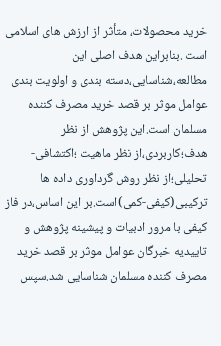خرید محصولات، متأثر از ارزش های اسلامی است .بنابراین هدف اصلی این مطالعه،شناسایی،دسته بندی و اولویت بندی عوامل موثر بر قصد خرید مصرف کننده مسلمان است.این پژوهش از نظر هدف؛کاربردی،از نظر ماهیت ؛اکتشافی-تحلیلی؛از نظر روش گرداوری داده ها ترکیبی(کیفی-کمی)است.بر این اساس،در فاز کیفی با مرور ادبیات و پیشینه پژوهش و تاییدیه خبرگان عوامل موثر بر قصد خرید مصرف کننده مسلمان شناسایی شد.سپس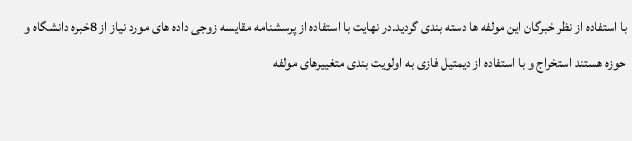با استفاده از نظر خبرگان این مولفه ها دسته بندی گردید.در نهایت با استفاده از پرسشنامه مقایسه زوجی داده های مورد نیاز از 8خبره دانشگاه و حوزه هستند استخراج و با استفاده از دیمتیل فازی به اولویت بندی متغییرهای مولفه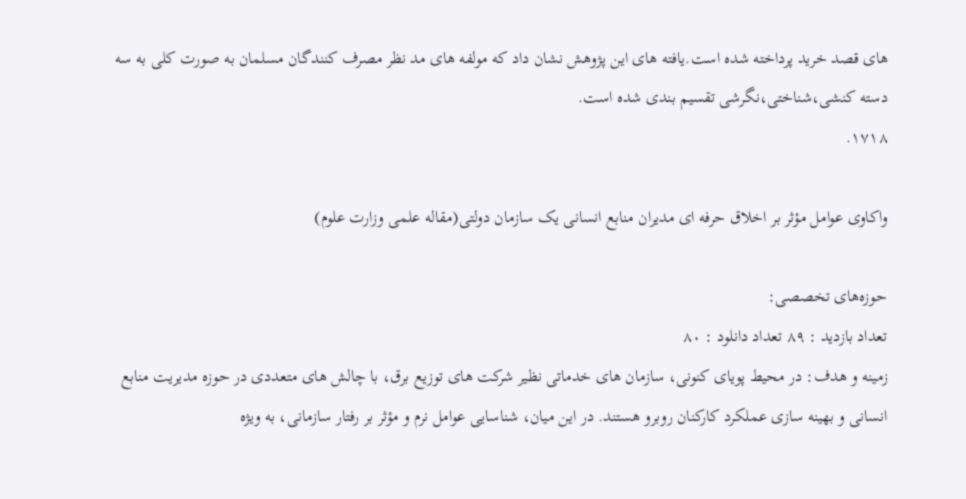های قصد خرید پرداخته شده است.یافته های این پژوهش نشان داد که مولفه های مد نظر مصرف کنندگان مسلمان به صورت کلی به سه دسته کنشی،شناختی،نگرشی تقسیم بندی شده است.
۱۷۱۸.

واکاوی عوامل مؤثر بر اخلاق حرفه ای مدیران منابع انسانی یک سازمان دولتی(مقاله علمی وزارت علوم)

حوزه‌های تخصصی:
تعداد بازدید : ۸۹ تعداد دانلود : ۸۰
زمینه و هدف: در محیط پویای کنونی، سازمان های خدماتی نظیر شرکت های توزیع برق، با چالش های متعددی در حوزه مدیریت منابع انسانی و بهینه سازی عملکرد کارکنان روبرو هستند. در این میان، شناسایی عوامل نرم و مؤثر بر رفتار سازمانی، به ویژه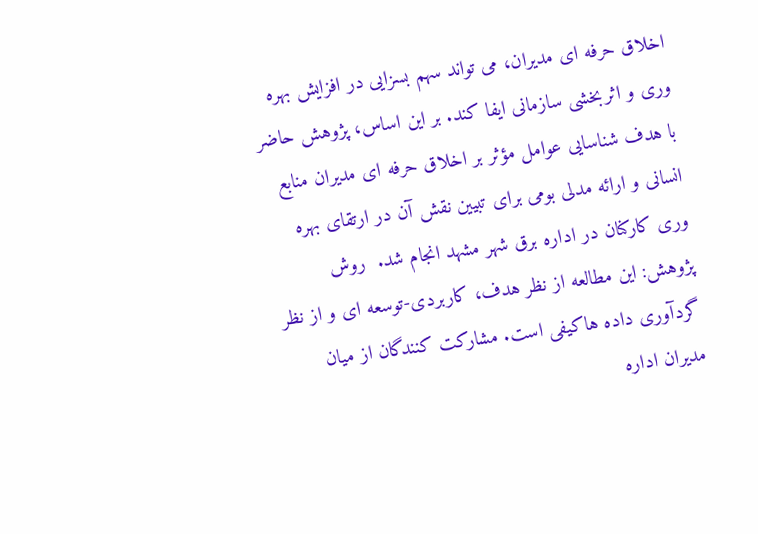اخلاق حرفه ای مدیران، می تواند سهم بسزایی در افزایش بهره وری و اثربخشی سازمانی ایفا کند. بر این اساس، پژوهش حاضر با هدف شناسایی عوامل مؤثر بر اخلاق حرفه ای مدیران منابع انسانی و ارائه مدلی بومی برای تبیین نقش آن در ارتقای بهره وری کارکنان در اداره برق شهر مشهد انجام شد.  روش پژوهش: این مطالعه از نظر هدف، کاربردی-توسعه ای و از نظر گردآوری داده هاکیفی است. مشارکت کنندگان از میان مدیران اداره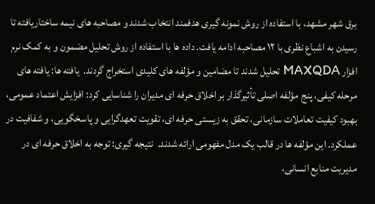برق شهر مشهد، با استفاده از روش نمونه گیری هدفمند انتخاب شدند و مصاحبه های نیمه ساختاریافته تا رسیدن به اشباع نظری با ۱۲ مصاحبه ادامه یافت. داده ها با استفاده از روش تحلیل مضمون و به کمک نرم افزار MAXQDA تحلیل شدند تا مضامین و مؤلفه های کلیدی استخراج گردند.  یافته ها: یافته های مرحله کیفی، پنج مؤلفه اصلی تأثیرگذار بر اخلاق حرفه ای مدیران را شناسایی کرد: افزایش اعتماد عمومی، بهبود کیفیت تعاملات سازمانی، تحقق به زیستی حرفه ای، تقویت تعهدگرایی و پاسخگویی، و شفافیت در عملکرد. این مؤلفه ها در قالب یک مدل مفهومی ارائه شدند.  نتیجه گیری: توجه به اخلاق حرفه ای در مدیریت منابع انسانی،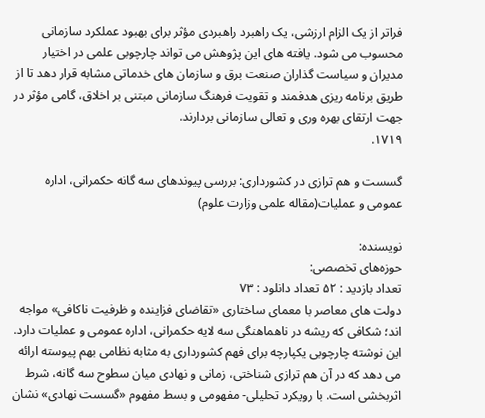فراتر از یک الزام ارزشی، یک راهبرد راهبردی مؤثر برای بهبود عملکرد سازمانی محسوب می شود. یافته های این پژوهش می تواند چارچوبی علمی در اختیار مدیران و سیاست گذاران صنعت برق و سازمان های خدماتی مشابه قرار دهد تا از طریق برنامه ریزی هدفمند و تقویت فرهنگ سازمانی مبتنی بر اخلاق، گامی مؤثر در جهت ارتقای بهره وری و تعالی سازمانی بردارند.
۱۷۱۹.

گسست و هم ترازی در کشورداری: بررسی پیوندهای سه گانه حکمرانی، اداره عمومی و عملیات(مقاله علمی وزارت علوم)

نویسنده:
حوزه‌های تخصصی:
تعداد بازدید : ۵۲ تعداد دانلود : ۷۳
دولت های معاصر با معمای ساختاری «تقاضای فزاینده و ظرفیت ناکافی» مواجه اند؛ شکافی که ریشه در ناهماهنگی سه لایه حکمرانی، اداره عمومی و عملیات دارد. این نوشته چارچوبی یکپارچه برای فهم کشورداری به مثابه نظامی بهم پیوسته ارائه می دهد که در آن هم ترازی شناختی، زمانی و نهادی میان سطوح سه گانه، شرط اثربخشی است. با رویکرد تحلیلی- مفهومی و بسط مفهوم «گسست نهادی» نشان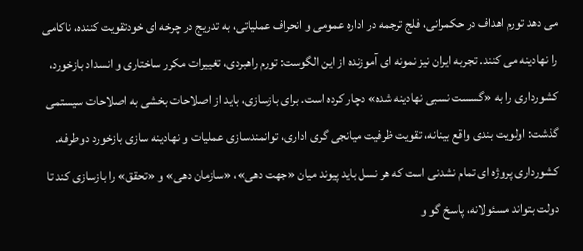می دهد تورم اهداف در حکمرانی، فلج ترجمه در اداره عمومی و انحراف عملیاتی، به تدریج در چرخه ای خودتقویت کننده، ناکامی را نهادینه می کنند. تجربه ایران نیز نمونه ای آموزنده از این الگوست: تورم راهبردی، تغییرات مکرر ساختاری و انسداد بازخورد، کشورداری را به «گسست نسبی نهادینه شده» دچار کرده است. برای بازسازی، باید از اصلاحات بخشی به اصلاحات سیستمی گذشت: اولویت بندی واقع بینانه، تقویت ظرفیت میانجی گری اداری، توانمندسازی عملیات و نهادینه سازی بازخورد دوطرفه. کشورداری پروژه ای تمام نشدنی است که هر نسل باید پیوند میان «جهت دهی»، «سازمان دهی» و «تحقق» را بازسازی کند تا دولت بتواند مسئولانه، پاسخ گو و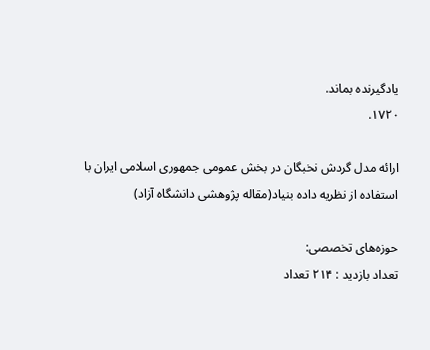یادگیرنده بماند.
۱۷۲۰.

ارائه مدل گردش نخبگان در بخش عمومی جمهوری اسلامی ایران با استفاده از نظریه داده بنیاد(مقاله پژوهشی دانشگاه آزاد)

حوزه‌های تخصصی:
تعداد بازدید : ۲۱۴ تعداد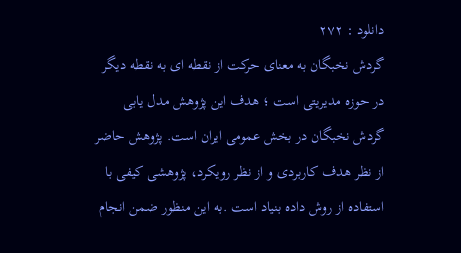دانلود : ۲۷۲
گردش نخبگان به معنای حرکت از نقطه ای به نقطه دیگر در حوزه مدیریتی است ؛ هدف این پژوهش مدل یابی گردش نخبگان در بخش عمومی ایران است. پژوهش حاضر از نظر هدف کاربردی و از نظر رویکرد، پژوهشی کیفی با استفاده از روش داده بنیاد است .به این منظور ضمن انجام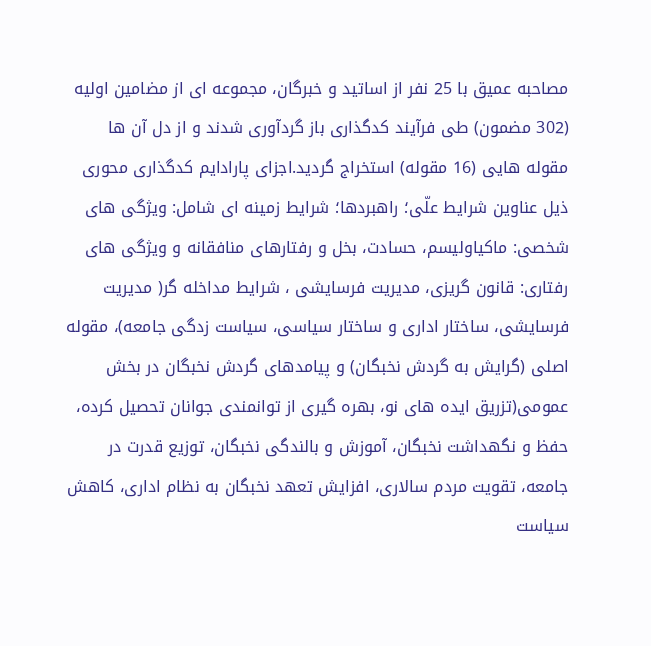مصاحبه عمیق با 25 نفر از اساتید و خبرگان، مجموعه ای از مضامین اولیه (302 مضمون) طی فرآیند کدگذاری باز گردآوری شدند و از دل آن ها مقوله هایی (16 مقوله) استخراج گردید.اجزای پارادایم کدگذاری محوری ذیل عناوین شرایط علّی؛ راهبردها؛ شرایط زمینه ای شامل: ویژگی های شخصی: ماکیاولیسم، حسادت، بخل و رفتارهای منافقانه و ویژگی های رفتاری: قانون گریزی، مدیریت فرسایشی ، شرایط مداخله گر( مدیریت فرسایشی، ساختار اداری و ساختار سیاسی، سیاست زدگی جامعه)، مقوله اصلی (گرایش به گردش نخبگان) و پیامدهای گردش نخبگان در بخش عمومی(تزریق ایده های نو، بهره گیری از توانمندی جوانان تحصیل کرده، حفظ و نگهداشت نخبگان، آموزش و بالندگی نخبگان، توزیع قدرت در جامعه، تقویت مردم سالاری، افزایش تعهد نخبگان به نظام اداری، کاهش سیاست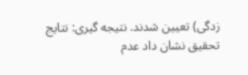زدگی) تعیین شدند. نتیجه گیری: نتایج تحقیق نشان داد عدم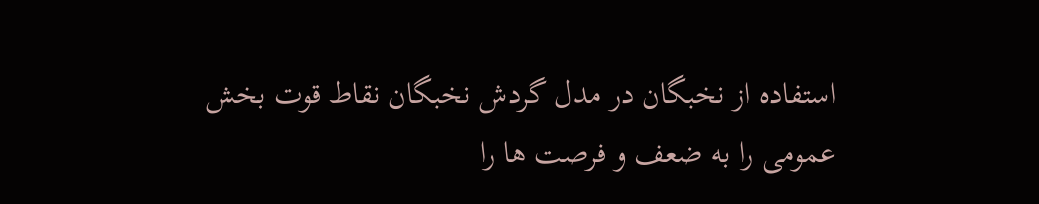استفاده از نخبگان در مدل گردش نخبگان نقاط قوت بخش عمومی را به ضعف و فرصت ها را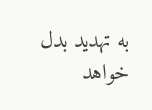به تهدید بدل خواهد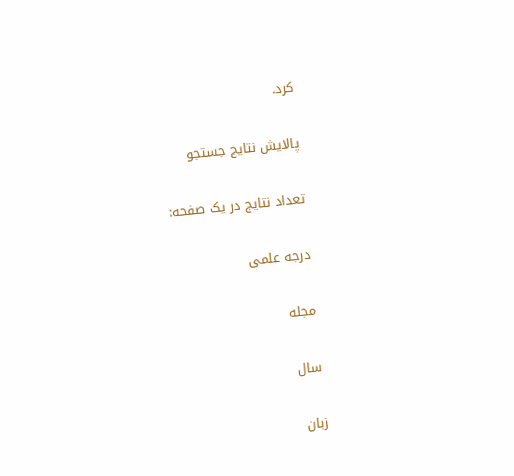کرد.

پالایش نتایج جستجو

تعداد نتایج در یک صفحه:

درجه علمی

مجله

سال

زبان